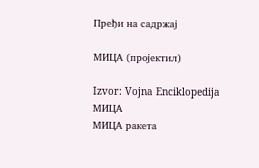Пређи на садржај

МИЦА (пројектил)

Izvor: Vojna Enciklopedija
МИЦА
МИЦА ракета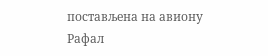постављена на авиону Рафал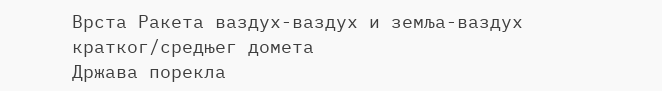Врста Ракета ваздух-ваздух и земља-ваздух кратког/средњег домета
Држава порекла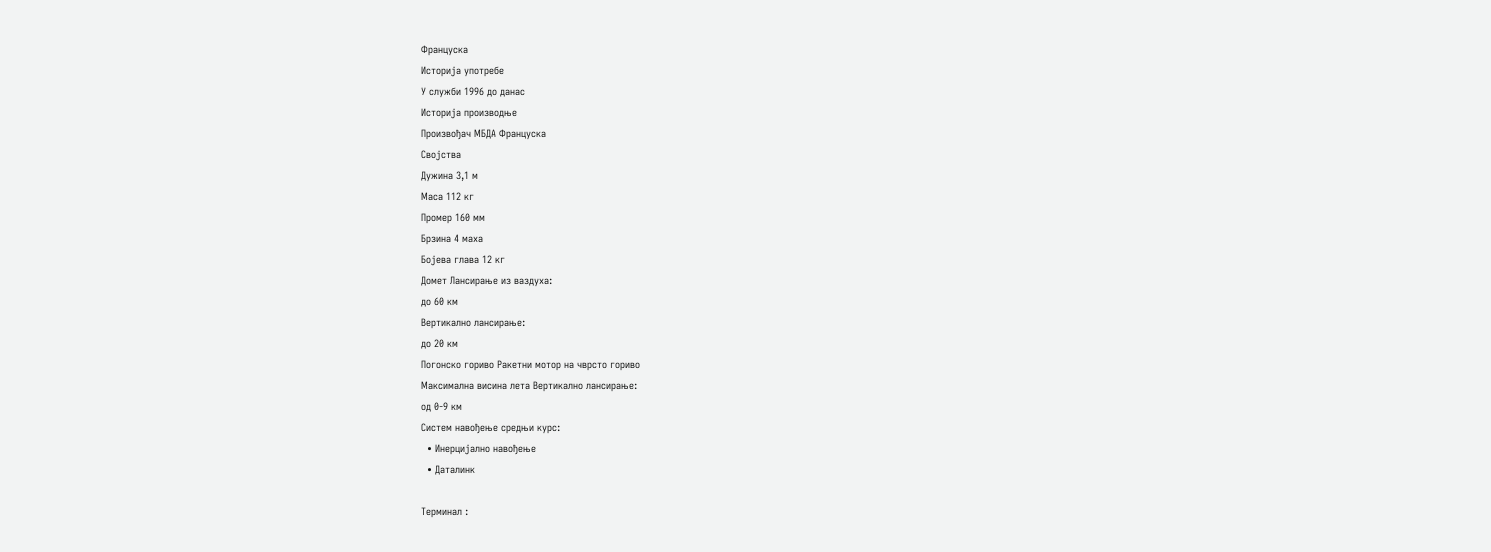Француска
Историја употребе
У служби 1996 до данас
Историја производње
Произвођач МБДА Француска
Својства
Дужина 3,1 м
Маса 112 кг
Промер 160 мм
Брзина 4 маха
Бојева глава 12 кг
Домет Лансирање из ваздуха:
до 60 км
Вертикално лансирање:
до 20 км
Погонско гориво Ракетни мотор на чврсто гориво
Максимална висина лета Вертикално лансирање:
од 0-9 км
Систем навођење средњи курс:
  • Инерцијално навођење
  • Даталинк

Терминал :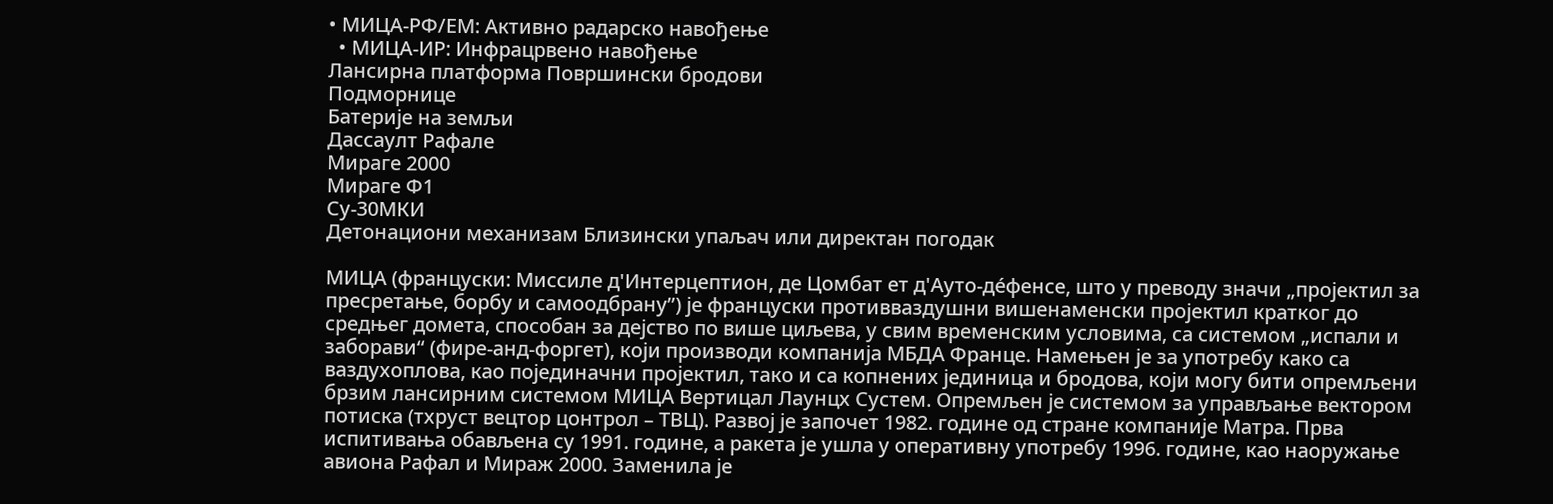• МИЦА-РФ/ЕМ: Активно радарско навођење
  • МИЦА-ИР: Инфрацрвено навођење
Лансирна платформа Површински бродови
Подморнице
Батерије на земљи
Дассаулт Рафале
Мираге 2000
Мираге Ф1
Су-30МКИ
Детонациони механизам Близински упаљач или директан погодак

МИЦА (француски: Миссиле д'Интерцептион, де Цомбат ет д'Ауто-дéфенсе, што у преводу значи „пројектил за пресретање, борбу и самоодбрану”) је француски противваздушни вишенаменски пројектил кратког до средњег домета, способан за дејство по више циљева, у свим временским условима, са системом „испали и заборави“ (фире-анд-форгет), који производи компанија МБДА Франце. Намењен је за употребу како са ваздухоплова, као појединачни пројектил, тако и са копнених јединица и бродова, који могу бити опремљени брзим лансирним системом МИЦА Вертицал Лаунцх Сyстем. Опремљен је системом за управљање вектором потиска (тхруст вецтор цонтрол – ТВЦ). Развој је започет 1982. године од стране компаније Матра. Прва испитивања обављена су 1991. године, а ракета је ушла у оперативну употребу 1996. године, као наоружање авиона Рафал и Мираж 2000. Заменила је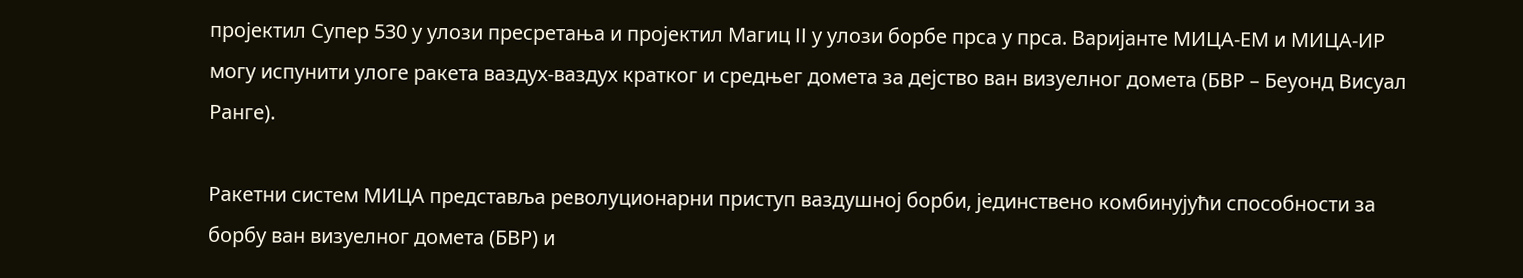пројектил Супер 530 у улози пресретања и пројектил Магиц II у улози борбе прса у прса. Варијанте МИЦА-ЕМ и МИЦА-ИР могу испунити улоге ракета ваздух-ваздух кратког и средњег домета за дејство ван визуелног домета (БВР – Беyонд Висуал Ранге).

Ракетни систем МИЦА представља револуционарни приступ ваздушној борби, јединствено комбинујући способности за борбу ван визуелног домета (БВР) и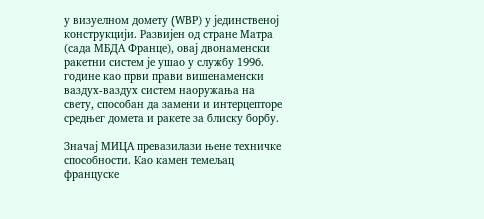у визуелном домету (WВР) у јединственој конструкцији. Развијен од стране Матра (сада МБДА Франце), овај двонаменски ракетни систем је ушао у службу 1996. године као први прави вишенаменски ваздух-ваздух систем наоружања на свету, способан да замени и интерцепторе средњег домета и ракете за блиску борбу.

Значај МИЦА превазилази њене техничке способности. Као камен темељац француске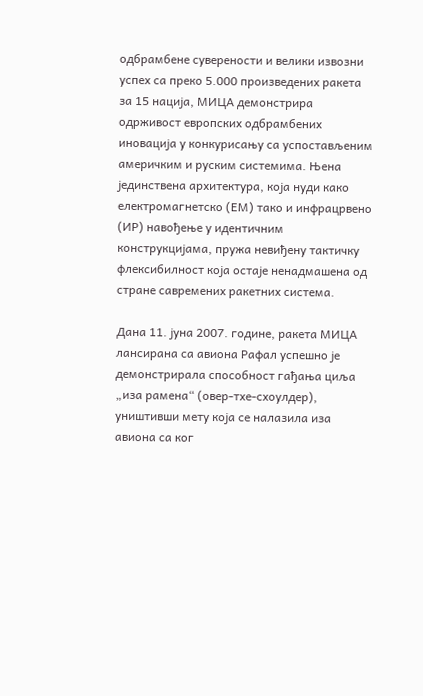одбрамбене суверености и велики извозни успех са преко 5.000 произведених ракета за 15 нација, МИЦА демонстрира одрживост европских одбрамбених иновација у конкурисању са успостављеним америчким и руским системима. Њена јединствена архитектура, која нуди како електромагнетско (ЕМ) тако и инфрацрвено (ИР) навођење у идентичним конструкцијама, пружа невиђену тактичку флексибилност која остаје ненадмашена од стране савремених ракетних система.

Дана 11. јуна 2007. године, ракета МИЦА лансирана са авиона Рафал успешно је демонстрирала способност гађања циља „иза рамена“ (овер-тхе-схоулдер), уништивши мету која се налазила иза авиона са ког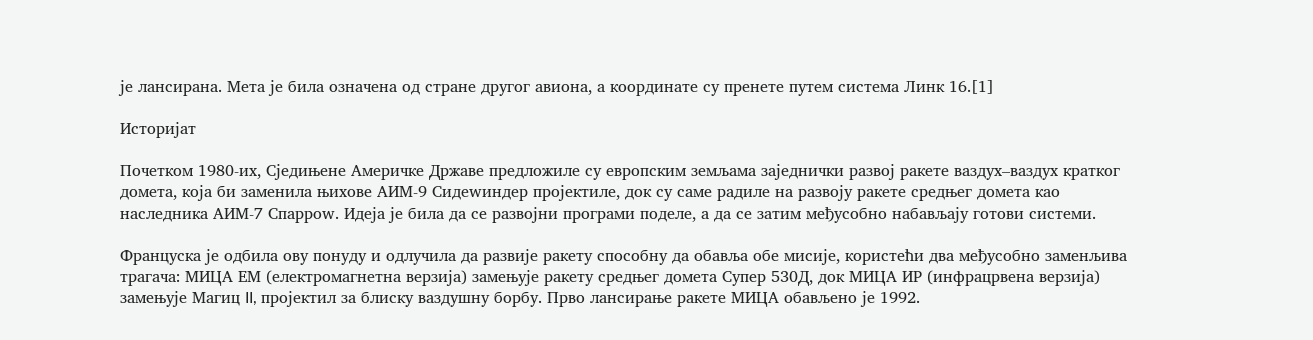је лансирана. Мета је била означена од стране другог авиона, а координате су пренете путем система Линк 16.[1]

Историјат

Почетком 1980-их, Сједињене Америчке Државе предложиле су европским земљама заједнички развој ракете ваздух–ваздух кратког домета, која би заменила њихове АИМ-9 Сидеwиндер пројектиле, док су саме радиле на развоју ракете средњег домета као наследника АИМ-7 Спарроw. Идеја је била да се развојни програми поделе, а да се затим међусобно набављају готови системи.

Француска је одбила ову понуду и одлучила да развије ракету способну да обавља обе мисије, користећи два међусобно заменљива трагача: МИЦА ЕМ (електромагнетна верзија) замењује ракету средњег домета Супер 530Д, док МИЦА ИР (инфрацрвена верзија) замењује Магиц II, пројектил за блиску ваздушну борбу. Прво лансирање ракете МИЦА обављено је 1992.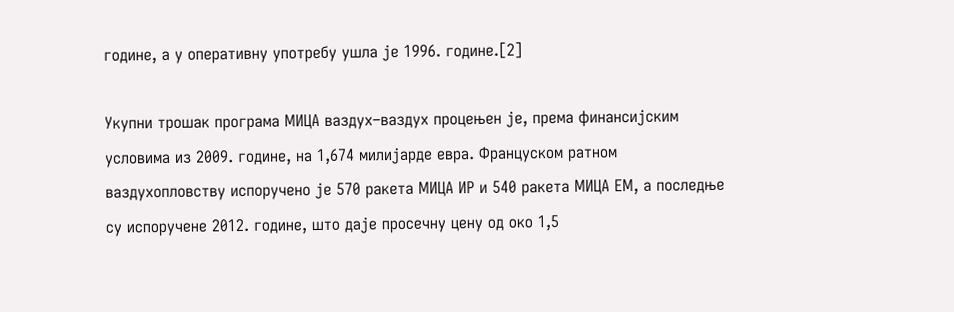године, а у оперативну употребу ушла је 1996. године.[2]

Укупни трошак програма МИЦА ваздух–ваздух процењен је, према финансијским условима из 2009. године, на 1,674 милијарде евра. Француском ратном ваздухопловству испоручено је 570 ракета МИЦА ИР и 540 ракета МИЦА ЕМ, а последње су испоручене 2012. године, што даје просечну цену од око 1,5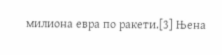милиона евра по ракети.[3] Њена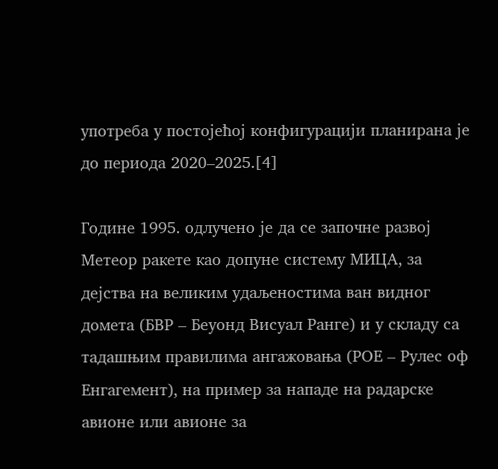употреба у постојећој конфигурацији планирана је до периода 2020–2025.[4]

Године 1995. одлучено је да се започне развој Метеор ракете као допуне систему МИЦА, за дејства на великим удаљеностима ван видног домета (БВР – Беyонд Висуал Ранге) и у складу са тадашњим правилима ангажовања (РОЕ – Рулес оф Енгагемент), на пример за нападе на радарске авионе или авионе за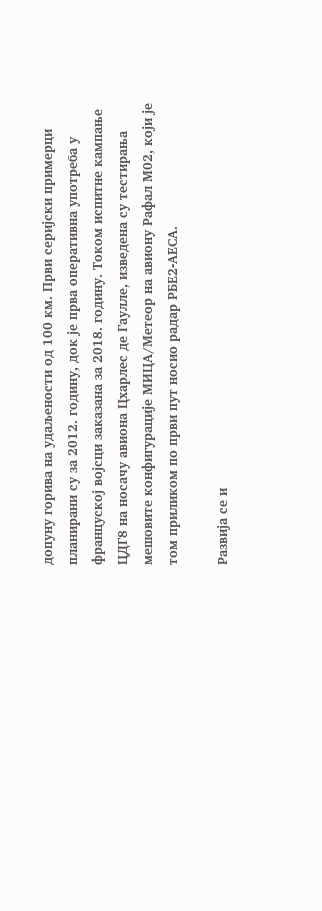допуну горива на удаљености од 100 км. Први серијски примерци планирани су за 2012. годину, док је прва оперативна употреба у француској војсци заказана за 2018. годину. Током испитне кампање ЦДГ8 на носачу авиона Цхарлес де Гаулле, изведена су тестирања мешовите конфигурације МИЦА/Метеор на авиону Рафал М02, који је том приликом по први пут носио радар РБЕ2-АЕСА.

Развија се и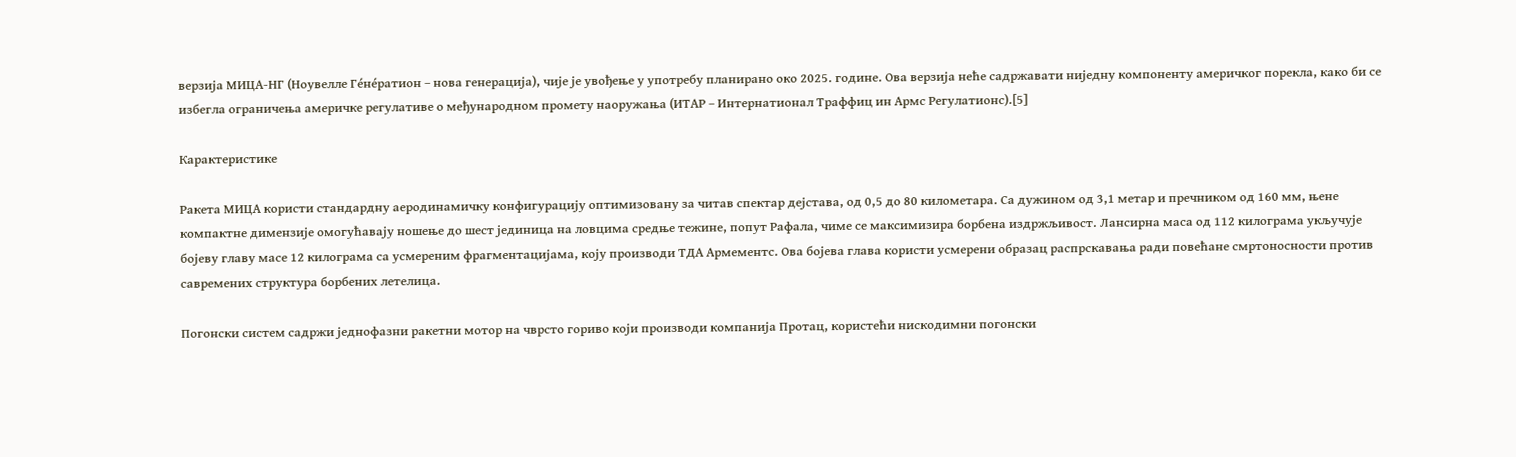верзија МИЦА-НГ (Ноувелле Гéнéратион – нова генерација), чије је увођење у употребу планирано око 2025. године. Ова верзија неће садржавати ниједну компоненту америчког порекла, како би се избегла ограничења америчке регулативе о међународном промету наоружања (ИТАР – Интернатионал Траффиц ин Армс Регулатионс).[5]

Карактеристике

Ракета МИЦА користи стандардну аеродинамичку конфигурацију оптимизовану за читав спектар дејстава, од 0,5 до 80 километара. Са дужином од 3,1 метар и пречником од 160 мм, њене компактне димензије омогућавају ношење до шест јединица на ловцима средње тежине, попут Рафала, чиме се максимизира борбена издржљивост. Лансирна маса од 112 килограма укључује бојеву главу масе 12 килограма са усмереним фрагментацијама, коју производи ТДА Армементс. Ова бојева глава користи усмерени образац распрскавања ради повећане смртоносности против савремених структура борбених летелица.

Погонски систем садржи једнофазни ракетни мотор на чврсто гориво који производи компанија Протац, користећи нискодимни погонски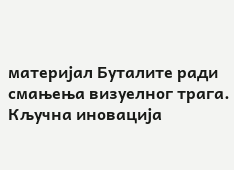материјал Буталите ради смањења визуелног трага. Кључна иновација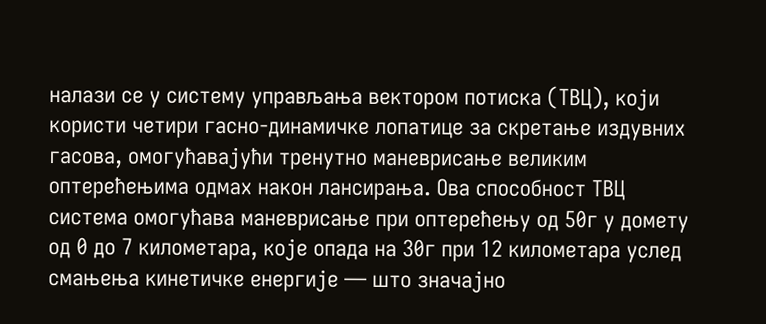налази се у систему управљања вектором потиска (ТВЦ), који користи четири гасно-динамичке лопатице за скретање издувних гасова, омогућавајући тренутно маневрисање великим оптерећењима одмах након лансирања. Ова способност ТВЦ система омогућава маневрисање при оптерећењу од 50г у домету од 0 до 7 километара, које опада на 30г при 12 километара услед смањења кинетичке енергије — што значајно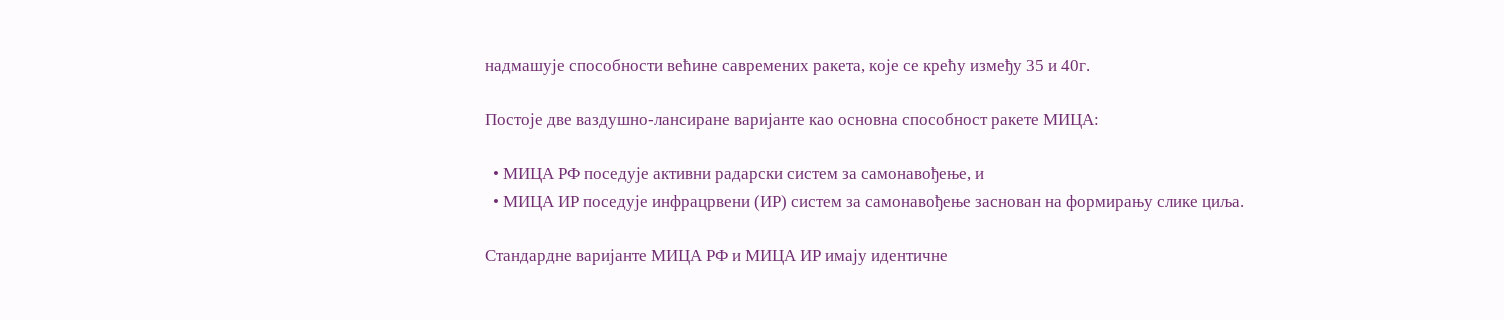надмашује способности већине савремених ракета, које се крећу између 35 и 40г.

Постоје две ваздушно-лансиране варијанте као основна способност ракете МИЦА:

  • МИЦА РФ поседује активни радарски систем за самонавођење, и
  • МИЦА ИР поседује инфрацрвени (ИР) систем за самонавођење заснован на формирању слике циља.

Стандардне варијанте МИЦА РФ и МИЦА ИР имају идентичне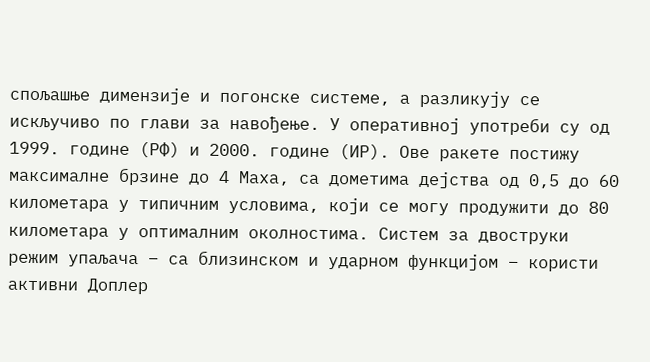спољашње димензије и погонске системе, а разликују се искључиво по глави за навођење. У оперативној употреби су од 1999. године (РФ) и 2000. године (ИР). Ове ракете постижу максималне брзине до 4 Маха, са дометима дејства од 0,5 до 60 километара у типичним условима, који се могу продужити до 80 километара у оптималним околностима. Систем за двоструки режим упаљача – са близинском и ударном функцијом – користи активни Доплер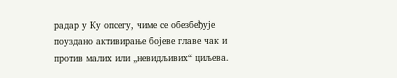радар у Ку опсегу, чиме се обезбеђује поуздано активирање бојеве главе чак и против малих или „невидљивих“ циљева.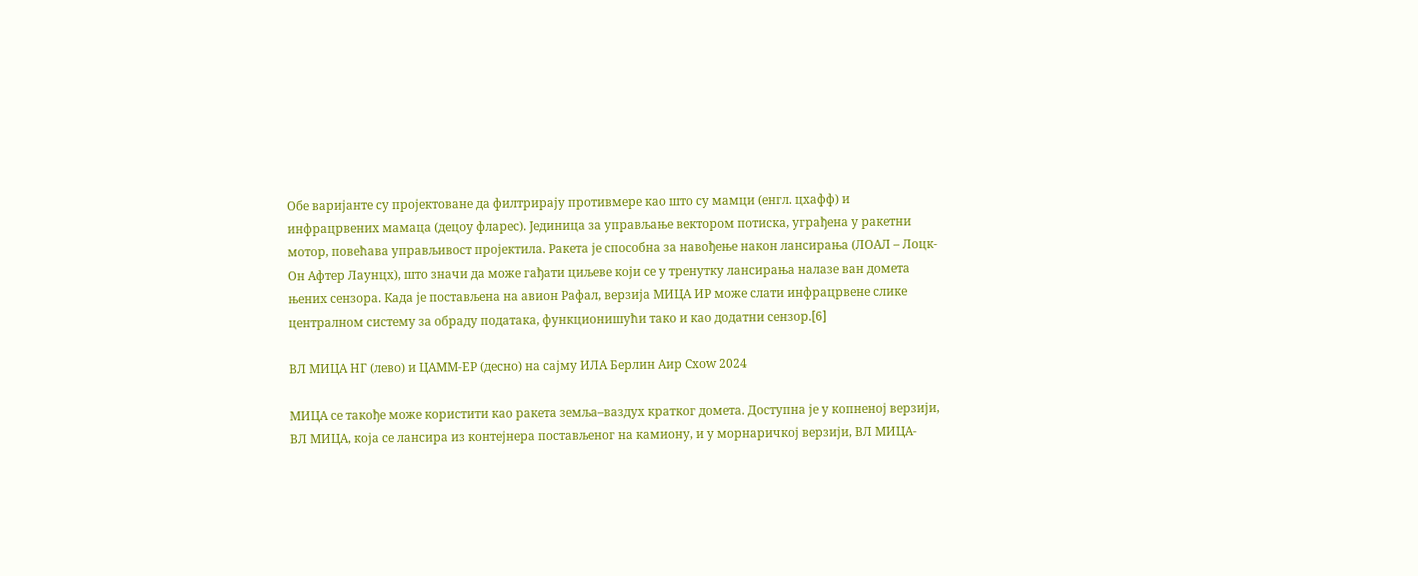Обе варијанте су пројектоване да филтрирају противмере као што су мамци (енгл. цхафф) и инфрацрвених мамаца (децоy фларес). Јединица за управљање вектором потиска, уграђена у ракетни мотор, повећава управљивост пројектила. Ракета је способна за навођење након лансирања (ЛОАЛ – Лоцк-Он Афтер Лаунцх), што значи да може гађати циљеве који се у тренутку лансирања налазе ван домета њених сензора. Када је постављена на авион Рафал, верзија МИЦА ИР може слати инфрацрвене слике централном систему за обраду података, функционишући тако и као додатни сензор.[6]

ВЛ МИЦА НГ (лево) и ЦАММ-ЕР (десно) на сајму ИЛА Берлин Аир Схоw 2024

МИЦА се такође може користити као ракета земља–ваздух кратког домета. Доступна је у копненој верзији, ВЛ МИЦА, која се лансира из контејнера постављеног на камиону, и у морнаричкој верзији, ВЛ МИЦА-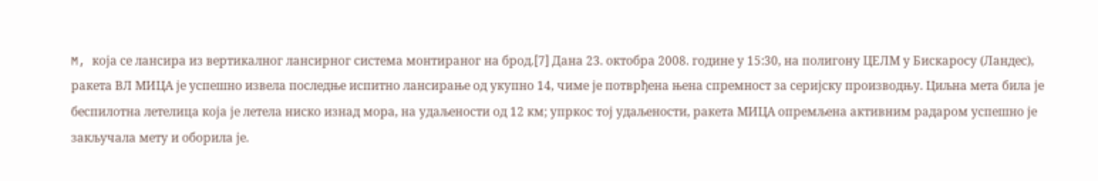M, која се лансира из вертикалног лансирног система монтираног на брод.[7] Дана 23. октобра 2008. године у 15:30, на полигону ЦЕЛМ у Бискаросу (Ландес), ракета ВЛ МИЦА је успешно извела последње испитно лансирање од укупно 14, чиме је потврђена њена спремност за серијску производњу. Циљна мета била је беспилотна летелица која је летела ниско изнад мора, на удаљености од 12 км; упркос тој удаљености, ракета МИЦА опремљена активним радаром успешно је закључала мету и оборила је.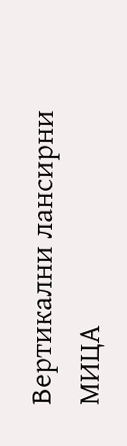Вертикални лансирни МИЦА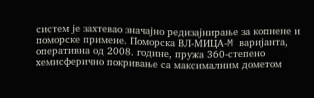систем је захтевао значајно редизајнирање за копнене и поморске примене. Поморска ВЛ-МИЦА-M варијанта, оперативна од 2008. године, пружа 360-степено хемисферично покривање са максималним дометом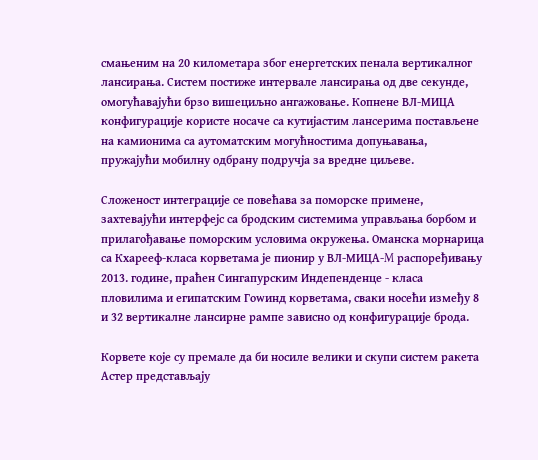смањеним на 20 километара због енергетских пенала вертикалног лансирања. Систем постиже интервале лансирања од две секунде, омогућавајући брзо вишециљно ангажовање. Копнене ВЛ-МИЦА конфигурације користе носаче са кутијастим лансерима постављене на камионима са аутоматским могућностима допуњавања, пружајући мобилну одбрану подручја за вредне циљеве.

Сложеност интеграције се повећава за поморске примене, захтевајући интерфејс са бродским системима управљања борбом и прилагођавање поморским условима окружења. Оманска морнарица са Кхарееф-класа корветама је пионир у ВЛ-МИЦА-M распоређивању 2013. године, праћен Сингапурским Индепенденце - класа пловилима и египатским Гоwинд корветама, сваки носећи између 8 и 32 вертикалне лансирне рампе зависно од конфигурације брода.

Корвете које су премале да би носиле велики и скупи систем ракета Астер представљају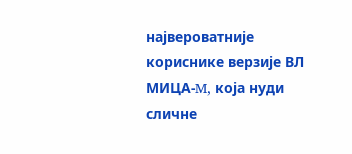највероватније кориснике верзије ВЛ МИЦА-M, која нуди сличне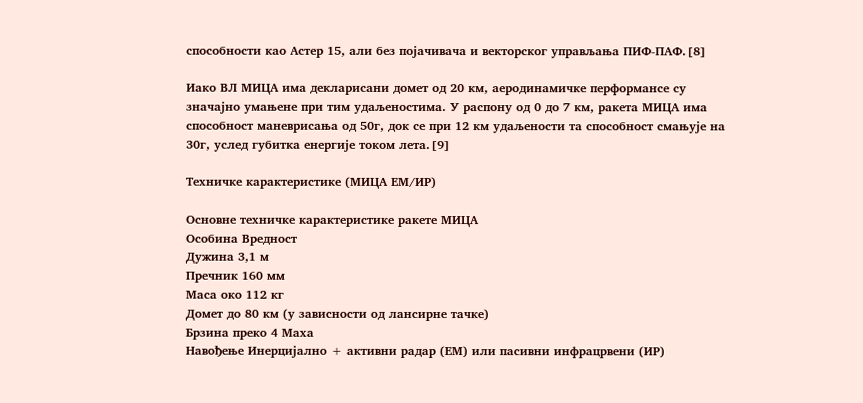способности као Астер 15, али без појачивача и векторског управљања ПИФ-ПАФ.[8]

Иако ВЛ МИЦА има декларисани домет од 20 км, аеродинамичке перформансе су значајно умањене при тим удаљеностима. У распону од 0 до 7 км, ракета МИЦА има способност маневрисања од 50г, док се при 12 км удаљености та способност смањује на 30г, услед губитка енергије током лета.[9]

Техничке карактеристике (МИЦА ЕМ/ИР)

Основне техничке карактеристике ракете МИЦА
Особина Вредност
Дужина 3,1 м
Пречник 160 мм
Маса око 112 кг
Домет до 80 км (у зависности од лансирне тачке)
Брзина преко 4 Маха
Навођење Инерцијално + активни радар (ЕМ) или пасивни инфрацрвени (ИР)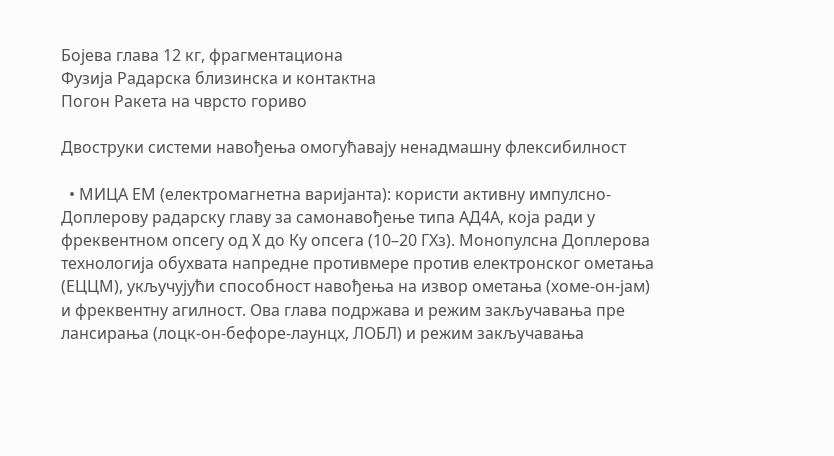Бојева глава 12 кг, фрагментациона
Фузија Радарска близинска и контактна
Погон Ракета на чврсто гориво

Двоструки системи навођења омогућавају ненадмашну флексибилност

  • МИЦА ЕМ (електромагнетна варијанта): користи активну импулсно-Доплерову радарску главу за самонавођење типа АД4А, која ради у фреквентном опсегу од X до Ку опсега (10–20 ГХз). Монопулсна Доплерова технологија обухвата напредне противмере против електронског ометања (ЕЦЦМ), укључујући способност навођења на извор ометања (хоме-он-јам) и фреквентну агилност. Ова глава подржава и режим закључавања пре лансирања (лоцк-он-бефоре-лаунцх, ЛОБЛ) и режим закључавања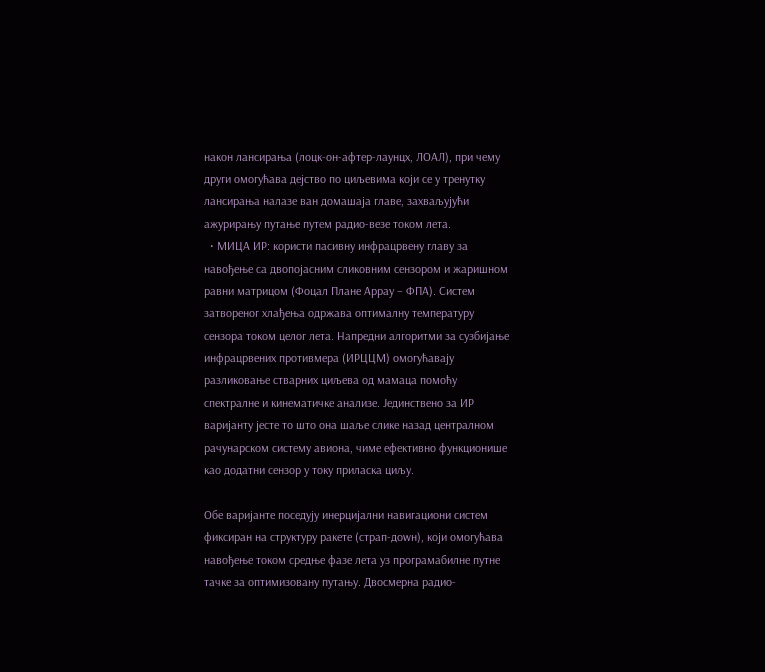након лансирања (лоцк-он-афтер-лаунцх, ЛОАЛ), при чему други омогућава дејство по циљевима који се у тренутку лансирања налазе ван домашаја главе, захваљујући ажурирању путање путем радио-везе током лета.
  • МИЦА ИР: користи пасивну инфрацрвену главу за навођење са двопојасним сликовним сензором и жаришном равни матрицом (Фоцал Плане Арраy – ФПА). Систем затвореног хлађења одржава оптималну температуру сензора током целог лета. Напредни алгоритми за сузбијање инфрацрвених противмера (ИРЦЦМ) омогућавају разликовање стварних циљева од мамаца помоћу спектралне и кинематичке анализе. Јединствено за ИР варијанту јесте то што она шаље слике назад централном рачунарском систему авиона, чиме ефективно функционише као додатни сензор у току приласка циљу.

Обе варијанте поседују инерцијални навигациони систем фиксиран на структуру ракете (страп-доwн), који омогућава навођење током средње фазе лета уз програмабилне путне тачке за оптимизовану путању. Двосмерна радио-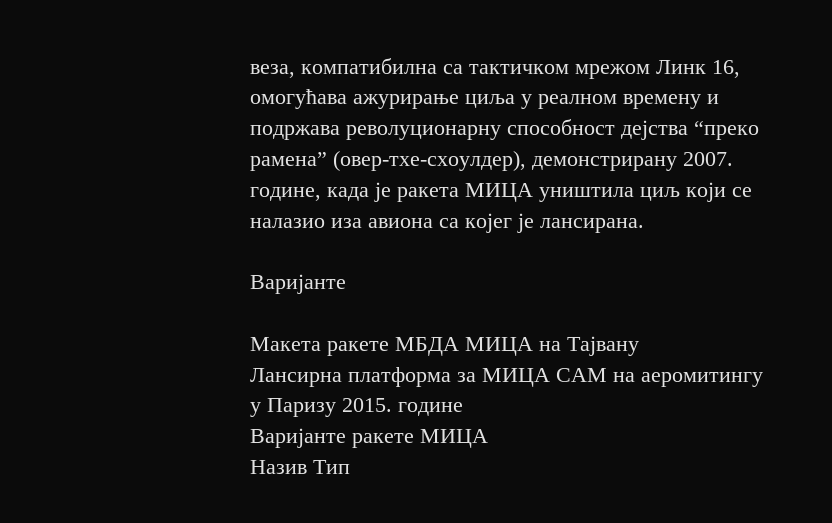веза, компатибилна са тактичком мрежом Линк 16, омогућава ажурирање циља у реалном времену и подржава револуционарну способност дејства “преко рамена” (овер-тхе-схоулдер), демонстрирану 2007. године, када је ракета МИЦА уништила циљ који се налазио иза авиона са којег је лансирана.

Варијанте

Макета ракете МБДА МИЦА на Тајвану
Лансирна платформа за МИЦА САМ на аеромитингу у Паризу 2015. године
Варијанте ракете МИЦА
Назив Тип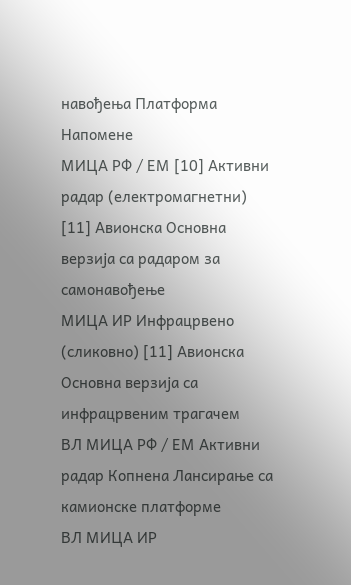навођења Платформа Напомене
МИЦА РФ / ЕМ [10] Активни радар (електромагнетни) [11] Авионска Основна верзија са радаром за самонавођење
МИЦА ИР Инфрацрвено (сликовно) [11] Авионска Основна верзија са инфрацрвеним трагачем
ВЛ МИЦА РФ / ЕМ Активни радар Копнена Лансирање са камионске платформе
ВЛ МИЦА ИР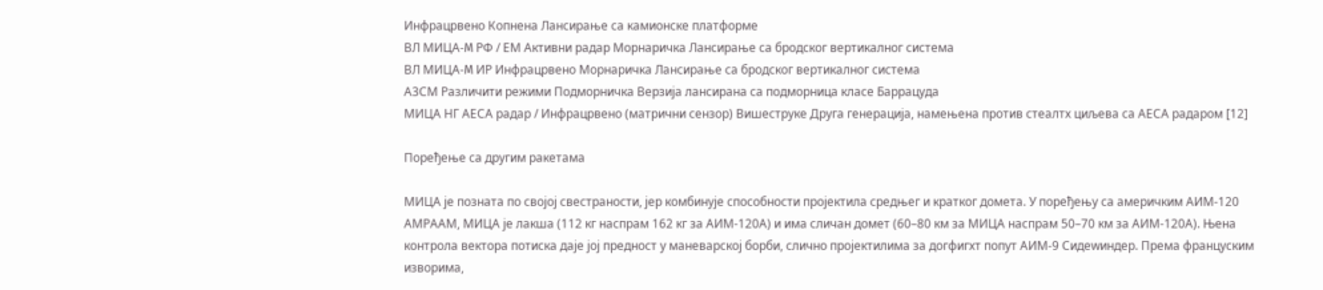Инфрацрвено Копнена Лансирање са камионске платформе
ВЛ МИЦА-M РФ / ЕМ Активни радар Морнаричка Лансирање са бродског вертикалног система
ВЛ МИЦА-M ИР Инфрацрвено Морнаричка Лансирање са бродског вертикалног система
А3СМ Различити режими Подморничка Верзија лансирана са подморница класе Баррацуда
МИЦА НГ АЕСА радар / Инфрацрвено (матрични сензор) Вишеструке Друга генерација, намењена против стеалтх циљева са АЕСА радаром [12]

Поређење са другим ракетама

МИЦА је позната по својој свестраности, јер комбинује способности пројектила средњег и кратког домета. У поређењу са америчким АИМ-120 АМРААМ, МИЦА је лакша (112 кг наспрам 162 кг за АИМ-120А) и има сличан домет (60–80 км за МИЦА наспрам 50–70 км за АИМ-120А). Њена контрола вектора потиска даје јој предност у маневарској борби, слично пројектилима за догфигхт попут АИМ-9 Сидеwиндер. Према француским изворима,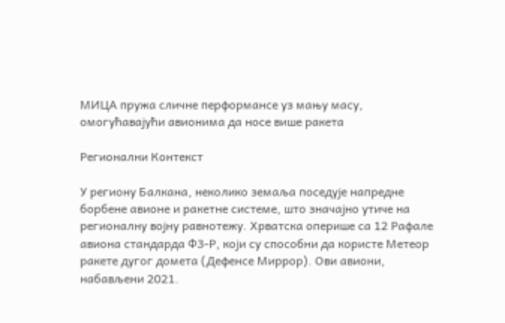МИЦА пружа сличне перформансе уз мању масу, омогућавајући авионима да носе више ракета

Регионални Контекст

У региону Балкана, неколико земаља поседује напредне борбене авионе и ракетне системе, што значајно утиче на регионалну војну равнотежу. Хрватска оперише са 12 Рафале авиона стандарда Ф3-Р, који су способни да користе Метеор ракете дугог домета (Дефенсе Миррор). Ови авиони, набављени 2021.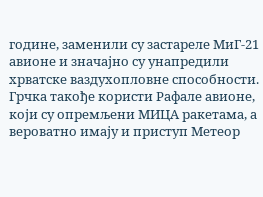године, заменили су застареле МиГ-21 авионе и значајно су унапредили хрватске ваздухопловне способности. Грчка такође користи Рафале авионе, који су опремљени МИЦА ракетама, а вероватно имају и приступ Метеор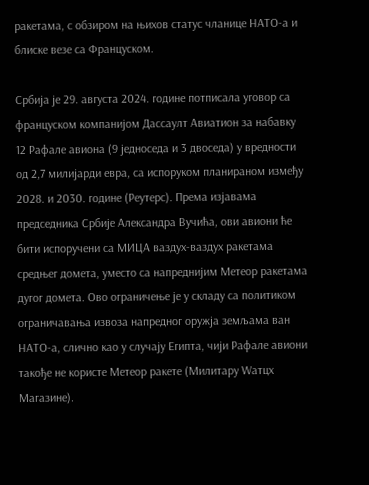ракетама, с обзиром на њихов статус чланице НАТО-а и блиске везе са Француском.

Србија је 29. августа 2024. године потписала уговор са француском компанијом Дассаулт Авиатион за набавку 12 Рафале авиона (9 једноседа и 3 двоседа) у вредности од 2,7 милијарди евра, са испоруком планираном између 2028. и 2030. године (Реутерс). Према изјавама председника Србије Александра Вучића, ови авиони ће бити испоручени са МИЦА ваздух-ваздух ракетама средњег домета, уместо са напреднијим Метеор ракетама дугог домета. Ово ограничење је у складу са политиком ограничавања извоза напредног оружја земљама ван НАТО-а, слично као у случају Египта, чији Рафале авиони такође не користе Метеор ракете (Милитарy Wатцх Магазине).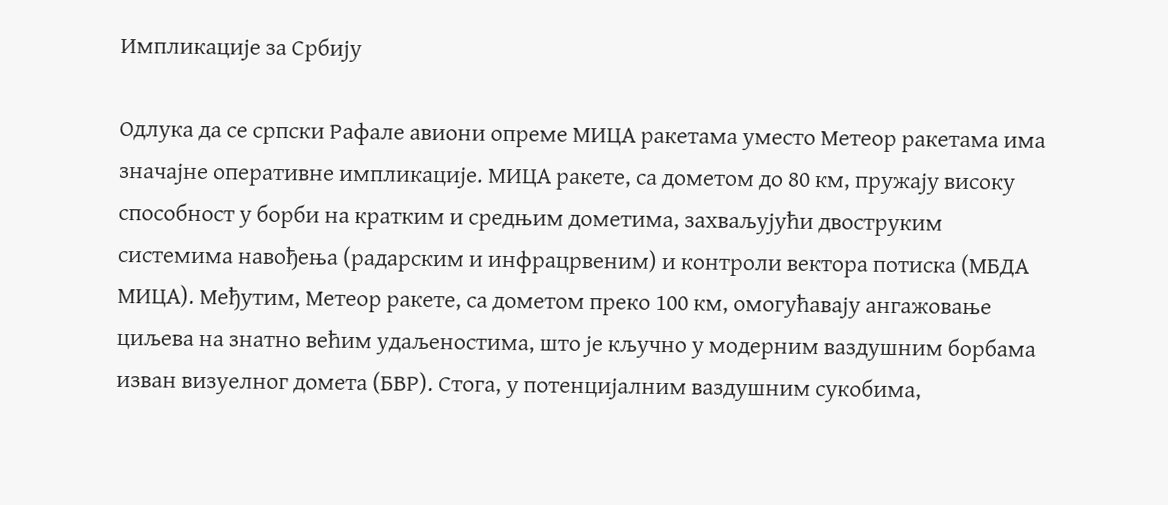Импликације за Србију

Одлука да се српски Рафале авиони опреме МИЦА ракетама уместо Метеор ракетама има значајне оперативне импликације. МИЦА ракете, са дометом до 80 км, пружају високу способност у борби на кратким и средњим дометима, захваљујући двоструким системима навођења (радарским и инфрацрвеним) и контроли вектора потиска (МБДА МИЦА). Међутим, Метеор ракете, са дометом преко 100 км, омогућавају ангажовање циљева на знатно већим удаљеностима, што је кључно у модерним ваздушним борбама изван визуелног домета (БВР). Стога, у потенцијалним ваздушним сукобима,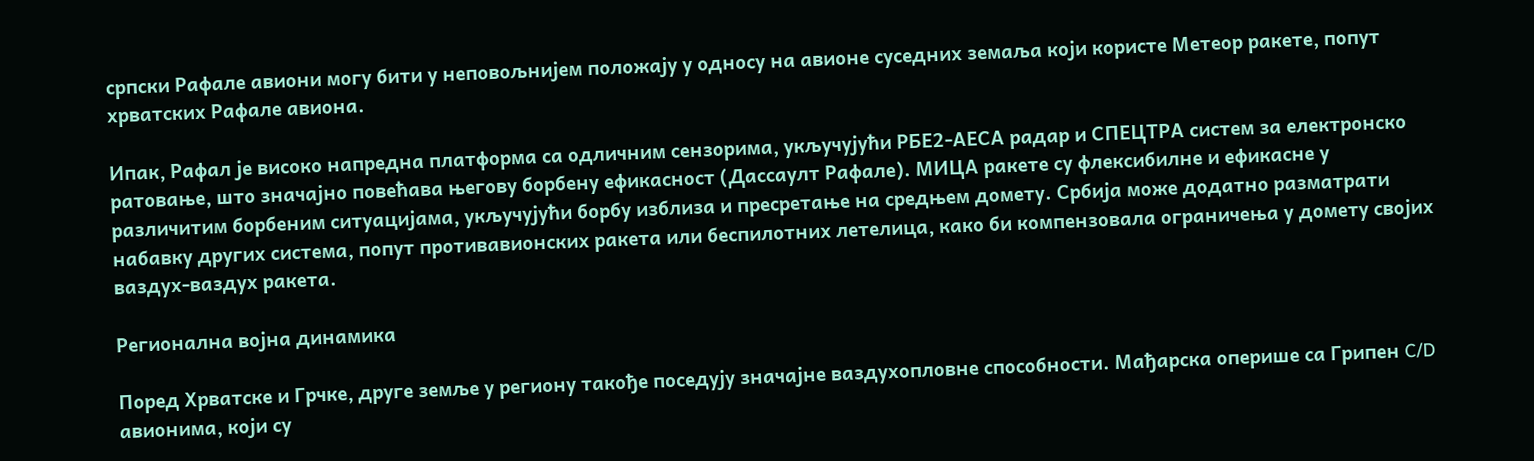српски Рафале авиони могу бити у неповољнијем положају у односу на авионе суседних земаља који користе Метеор ракете, попут хрватских Рафале авиона.

Ипак, Рафал је високо напредна платформа са одличним сензорима, укључујући РБЕ2-АЕСА радар и СПЕЦТРА систем за електронско ратовање, што значајно повећава његову борбену ефикасност (Дассаулт Рафале). МИЦА ракете су флексибилне и ефикасне у различитим борбеним ситуацијама, укључујући борбу изблиза и пресретање на средњем домету. Србија може додатно разматрати набавку других система, попут противавионских ракета или беспилотних летелица, како би компензовала ограничења у домету својих ваздух-ваздух ракета.

Регионална војна динамика

Поред Хрватске и Грчке, друге земље у региону такође поседују значајне ваздухопловне способности. Мађарска оперише са Грипен C/D авионима, који су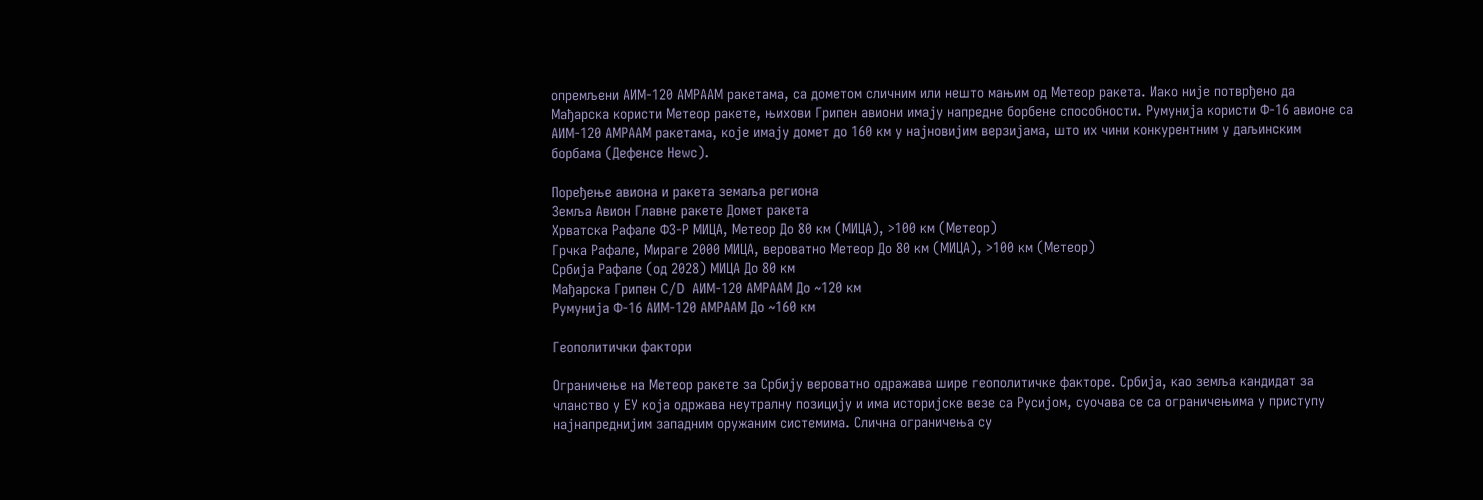опремљени АИМ-120 АМРААМ ракетама, са дометом сличним или нешто мањим од Метеор ракета. Иако није потврђено да Мађарска користи Метеор ракете, њихови Грипен авиони имају напредне борбене способности. Румунија користи Ф-16 авионе са АИМ-120 АМРААМ ракетама, које имају домет до 160 км у најновијим верзијама, што их чини конкурентним у даљинским борбама (Дефенсе Неwс).

Поређење авиона и ракета земаља региона
Земља Авион Главне ракете Домет ракета
Хрватска Рафале Ф3-Р МИЦА, Метеор До 80 км (МИЦА), >100 км (Метеор)
Грчка Рафале, Мираге 2000 МИЦА, вероватно Метеор До 80 км (МИЦА), >100 км (Метеор)
Србија Рафале (од 2028) МИЦА До 80 км
Мађарска Грипен C/D АИМ-120 АМРААМ До ~120 км
Румунија Ф-16 АИМ-120 АМРААМ До ~160 км

Геополитички фактори

Ограничење на Метеор ракете за Србију вероватно одражава шире геополитичке факторе. Србија, као земља кандидат за чланство у ЕУ која одржава неутралну позицију и има историјске везе са Русијом, суочава се са ограничењима у приступу најнапреднијим западним оружаним системима. Слична ограничења су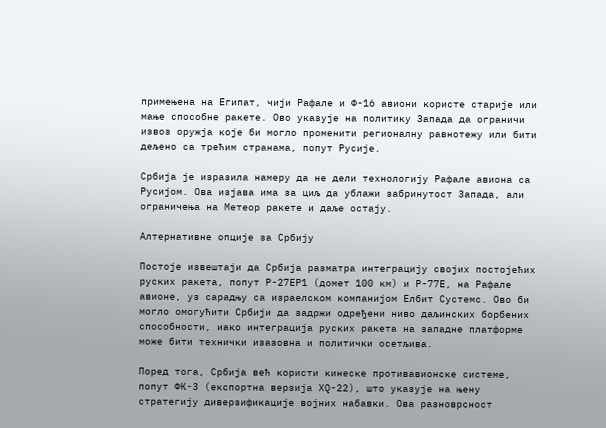примењена на Египат, чији Рафале и Ф-16 авиони користе старије или мање способне ракете. Ово указује на политику Запада да ограничи извоз оружја које би могло променити регионалну равнотежу или бити дељено са трећим странама, попут Русије.

Србија је изразила намеру да не дели технологију Рафале авиона са Русијом. Ова изјава има за циљ да ублажи забринутост Запада, али ограничења на Метеор ракете и даље остају.

Алтернативне опције за Србију

Постоје извештаји да Србија разматра интеграцију својих постојећих руских ракета, попут Р-27ЕР1 (домет 100 км) и Р-77Е, на Рафале авионе, уз сарадњу са израелском компанијом Елбит Сyстемс. Ово би могло омогућити Србији да задржи одређени ниво даљинских борбених способности, иако интеграција руских ракета на западне платформе може бити технички изазовна и политички осетљива.

Поред тога, Србија већ користи кинеске противавионске системе, попут ФК-3 (експортна верзија ХQ-22), што указује на њену стратегију диверзификације војних набавки. Ова разноврсност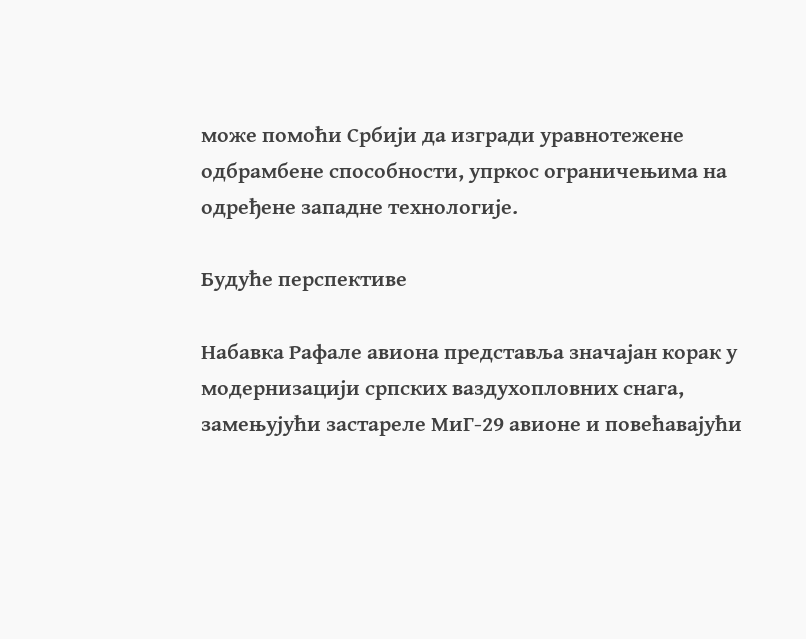може помоћи Србији да изгради уравнотежене одбрамбене способности, упркос ограничењима на одређене западне технологије.

Будуће перспективе

Набавка Рафале авиона представља значајан корак у модернизацији српских ваздухопловних снага, замењујући застареле МиГ-29 авионе и повећавајући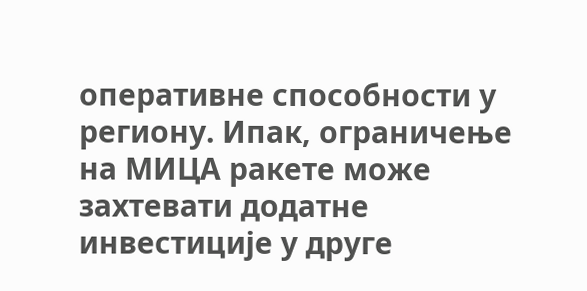оперативне способности у региону. Ипак, ограничење на МИЦА ракете може захтевати додатне инвестиције у друге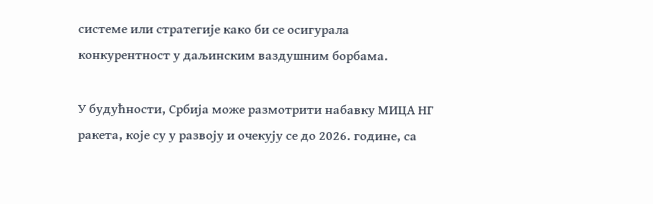системе или стратегије како би се осигурала конкурентност у даљинским ваздушним борбама.

У будућности, Србија може размотрити набавку МИЦА НГ ракета, које су у развоју и очекују се до 2026. године, са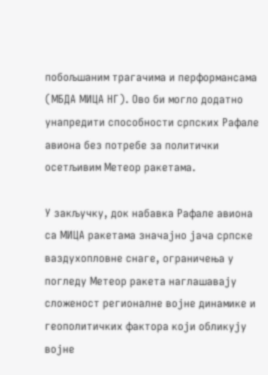побољшаним трагачима и перформансама (МБДА МИЦА НГ). Ово би могло додатно унапредити способности српских Рафале авиона без потребе за политички осетљивим Метеор ракетама.

У закључку, док набавка Рафале авиона са МИЦА ракетама значајно јача српске ваздухопловне снаге, ограничења у погледу Метеор ракета наглашавају сложеност регионалне војне динамике и геополитичких фактора који обликују војне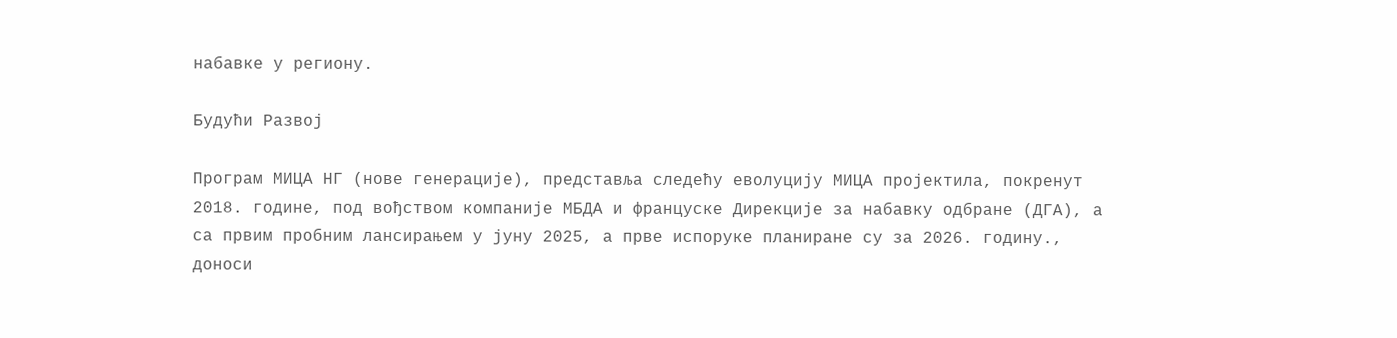набавке у региону.

Будући Развој

Програм МИЦА НГ (нове генерације), представља следећу еволуцију МИЦА пројектила, покренут 2018. године, под вођством компаније МБДА и француске Дирекције за набавку одбране (ДГА), а са првим пробним лансирањем у јуну 2025, а прве испоруке планиране су за 2026. годину., доноси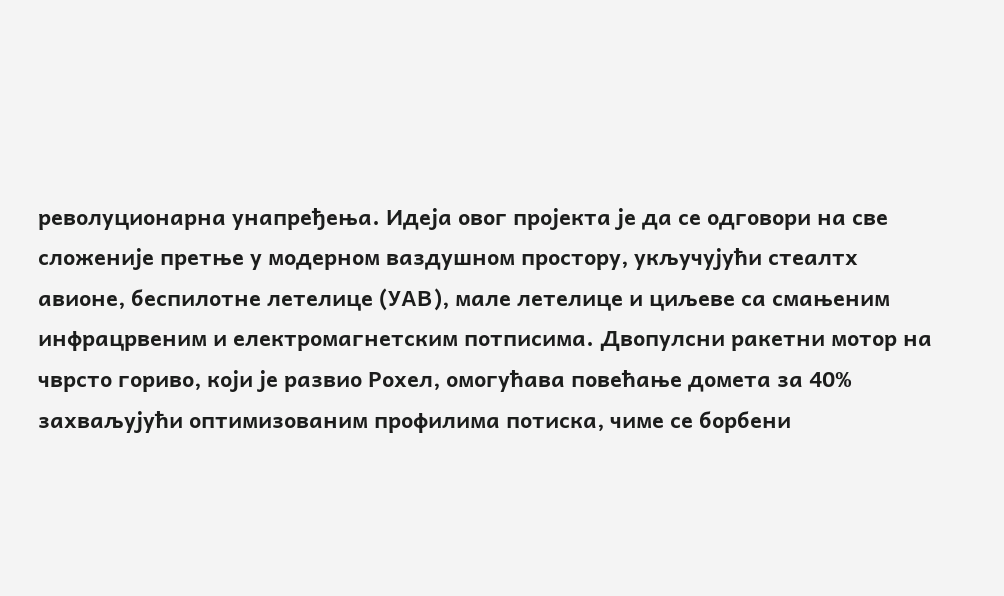револуционарна унапређења. Идеја овог пројекта је да се одговори на све сложеније претње у модерном ваздушном простору, укључујући стеалтх авионе, беспилотне летелице (УАВ), мале летелице и циљеве са смањеним инфрацрвеним и електромагнетским потписима. Двопулсни ракетни мотор на чврсто гориво, који је развио Роxел, омогућава повећање домета за 40% захваљујући оптимизованим профилима потиска, чиме се борбени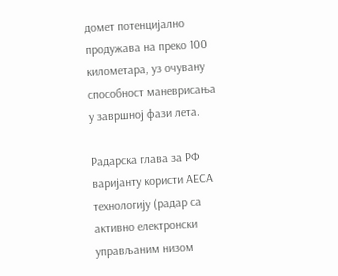домет потенцијално продужава на преко 100 километара, уз очувану способност маневрисања у завршној фази лета.

Радарска глава за РФ варијанту користи АЕСА технологију (радар са активно електронски управљаним низом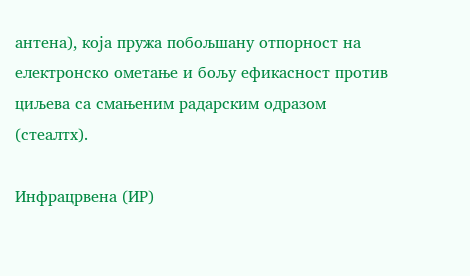антена), која пружа побољшану отпорност на електронско ометање и бољу ефикасност против циљева са смањеним радарским одразом (стеалтх).

Инфрацрвена (ИР)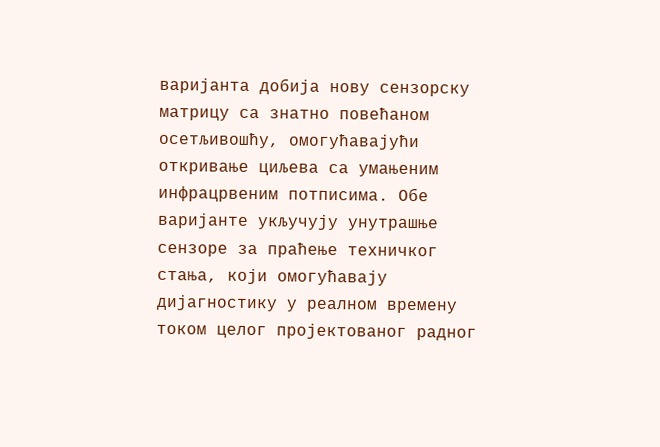варијанта добија нову сензорску матрицу са знатно повећаном осетљивошћу, омогућавајући откривање циљева са умањеним инфрацрвеним потписима. Обе варијанте укључују унутрашње сензоре за праћење техничког стања, који омогућавају дијагностику у реалном времену током целог пројектованог радног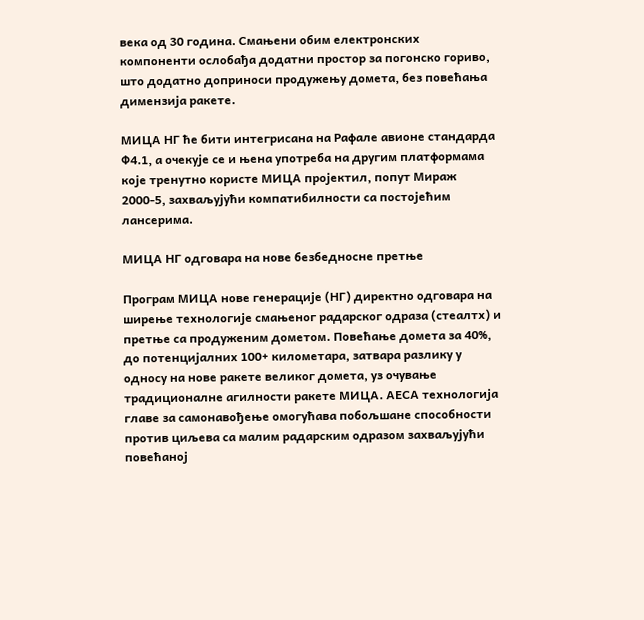века од 30 година. Смањени обим електронских компоненти ослобађа додатни простор за погонско гориво, што додатно доприноси продужењу домета, без повећања димензија ракете.

МИЦА НГ ће бити интегрисана на Рафале авионе стандарда Ф4.1, а очекује се и њена употреба на другим платформама које тренутно користе МИЦА пројектил, попут Мираж 2000-5, захваљујући компатибилности са постојећим лансерима.

МИЦА НГ одговара на нове безбедносне претње

Програм МИЦА нове генерације (НГ) директно одговара на ширење технологије смањеног радарског одраза (стеалтх) и претње са продуженим дометом. Повећање домета за 40%, до потенцијалних 100+ километара, затвара разлику у односу на нове ракете великог домета, уз очување традиционалне агилности ракете МИЦА. АЕСА технологија главе за самонавођење омогућава побољшане способности против циљева са малим радарским одразом захваљујући повећаној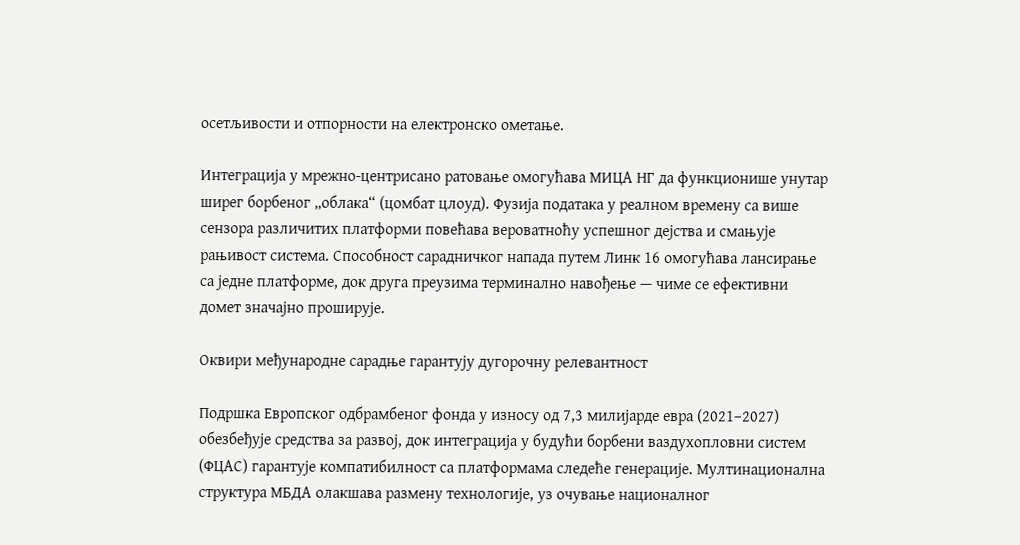осетљивости и отпорности на електронско ометање.

Интеграција у мрежно-центрисано ратовање омогућава МИЦА НГ да функционише унутар ширег борбеног „облака“ (цомбат цлоуд). Фузија података у реалном времену са више сензора различитих платформи повећава вероватноћу успешног дејства и смањује рањивост система. Способност сарадничког напада путем Линк 16 омогућава лансирање са једне платформе, док друга преузима терминално навођење — чиме се ефективни домет значајно проширује.

Оквири међународне сарадње гарантују дугорочну релевантност

Подршка Европског одбрамбеног фонда у износу од 7,3 милијарде евра (2021–2027) обезбеђује средства за развој, док интеграција у будући борбени ваздухопловни систем (ФЦАС) гарантује компатибилност са платформама следеће генерације. Мултинационална структура МБДА олакшава размену технологије, уз очување националног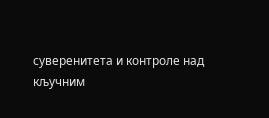суверенитета и контроле над кључним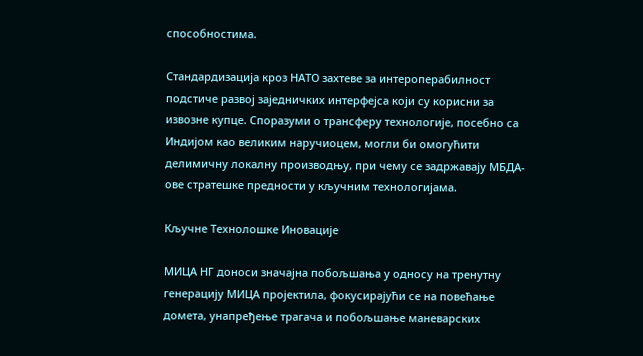способностима.

Стандардизација кроз НАТО захтеве за интероперабилност подстиче развој заједничких интерфејса који су корисни за извозне купце. Споразуми о трансферу технологије, посебно са Индијом као великим наручиоцем, могли би омогућити делимичну локалну производњу, при чему се задржавају МБДА-ове стратешке предности у кључним технологијама.

Кључне Технолошке Иновације

МИЦА НГ доноси значајна побољшања у односу на тренутну генерацију МИЦА пројектила, фокусирајући се на повећање домета, унапређење трагача и побољшање маневарских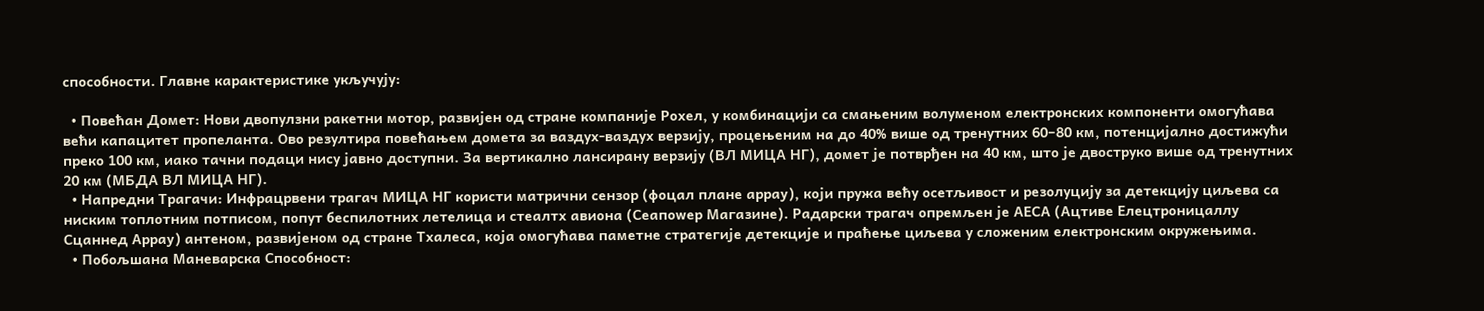способности. Главне карактеристике укључују:

  • Повећан Домет: Нови двопулзни ракетни мотор, развијен од стране компаније Роxел, у комбинацији са смањеним волуменом електронских компоненти омогућава већи капацитет пропеланта. Ово резултира повећањем домета за ваздух-ваздух верзију, процењеним на до 40% више од тренутних 60–80 км, потенцијално достижући преко 100 км, иако тачни подаци нису јавно доступни. За вертикално лансирану верзију (ВЛ МИЦА НГ), домет је потврђен на 40 км, што је двоструко више од тренутних 20 км (МБДА ВЛ МИЦА НГ).
  • Напредни Трагачи: Инфрацрвени трагач МИЦА НГ користи матрични сензор (фоцал плане арраy), који пружа већу осетљивост и резолуцију за детекцију циљева са ниским топлотним потписом, попут беспилотних летелица и стеалтх авиона (Сеапоwер Магазине). Радарски трагач опремљен је АЕСА (Ацтиве Елецтроницаллy Сцаннед Арраy) антеном, развијеном од стране Тхалеса, која омогућава паметне стратегије детекције и праћење циљева у сложеним електронским окружењима.
  • Побољшана Маневарска Способност: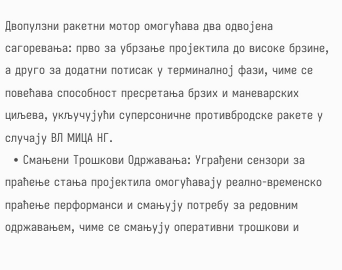Двопулзни ракетни мотор омогућава два одвојена сагоревања: прво за убрзање пројектила до високе брзине, а друго за додатни потисак у терминалној фази, чиме се повећава способност пресретања брзих и маневарских циљева, укључујући суперсоничне противбродске ракете у случају ВЛ МИЦА НГ.
  • Смањени Трошкови Одржавања: Уграђени сензори за праћење стања пројектила омогућавају реално-временско праћење перформанси и смањују потребу за редовним одржавањем, чиме се смањују оперативни трошкови и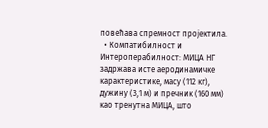повећава спремност пројектила.
  • Компатибилност и Интероперабилност: МИЦА НГ задржава исте аеродинамичке карактеристике, масу (112 кг), дужину (3,1 м) и пречник (160 мм) као тренутна МИЦА, што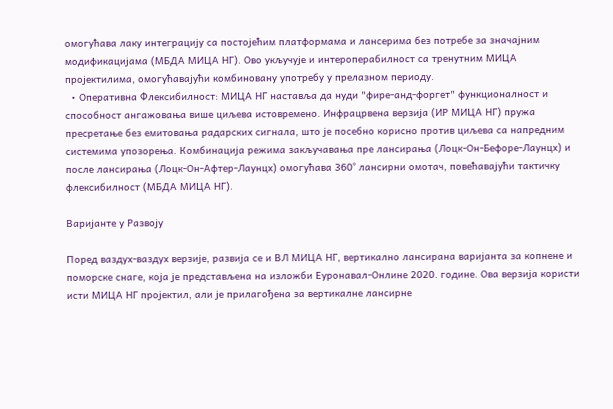омогућава лаку интеграцију са постојећим платформама и лансерима без потребе за значајним модификацијама (МБДА МИЦА НГ). Ово укључује и интероперабилност са тренутним МИЦА пројектилима, омогућавајући комбиновану употребу у прелазном периоду.
  • Оперативна Флексибилност: МИЦА НГ наставља да нуди "фире-анд-форгет" функционалност и способност ангажовања више циљева истовремено. Инфрацрвена верзија (ИР МИЦА НГ) пружа пресретање без емитовања радарских сигнала, што је посебно корисно против циљева са напредним системима упозорења. Комбинација режима закључавања пре лансирања (Лоцк-Он-Бефоре-Лаунцх) и после лансирања (Лоцк-Он-Афтер-Лаунцх) омогућава 360° лансирни омотач, повећавајући тактичку флексибилност (МБДА МИЦА НГ).

Варијанте у Развоју

Поред ваздух-ваздух верзије, развија се и ВЛ МИЦА НГ, вертикално лансирана варијанта за копнене и поморске снаге, која је представљена на изложби Еуронавал-Онлине 2020. године. Ова верзија користи исти МИЦА НГ пројектил, али је прилагођена за вертикалне лансирне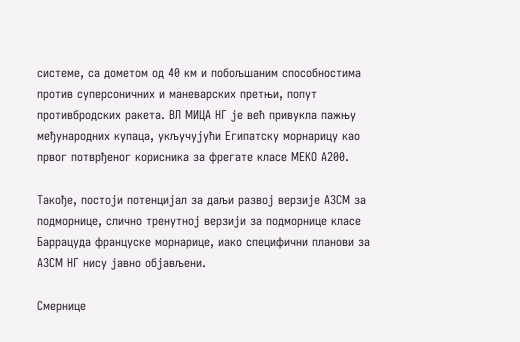системе, са дометом од 40 км и побољшаним способностима против суперсоничних и маневарских претњи, попут противбродских ракета. ВЛ МИЦА НГ је већ привукла пажњу међународних купаца, укључујући Египатску морнарицу као првог потврђеног корисника за фрегате класе МЕКО А200.

Такође, постоји потенцијал за даљи развој верзије А3СМ за подморнице, слично тренутној верзији за подморнице класе Баррацуда француске морнарице, иако специфични планови за А3СМ НГ нису јавно објављени.

Смернице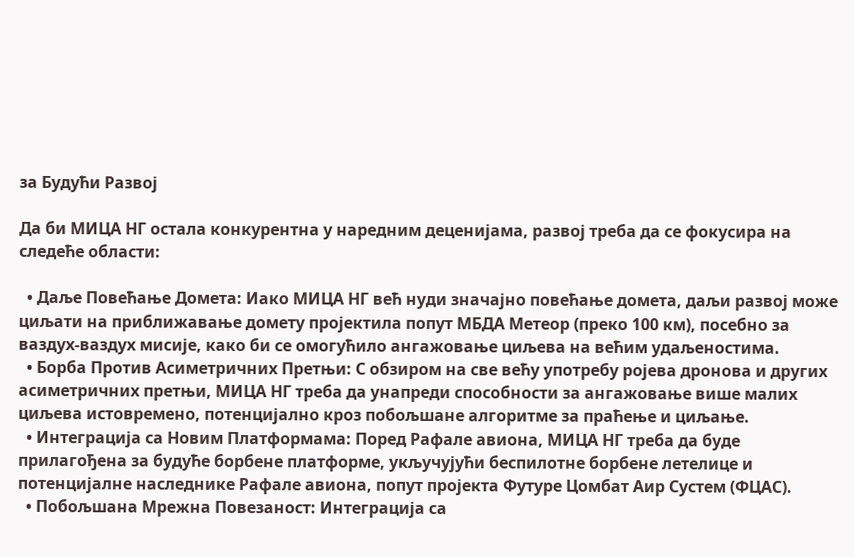за Будући Развој

Да би МИЦА НГ остала конкурентна у наредним деценијама, развој треба да се фокусира на следеће области:

  • Даље Повећање Домета: Иако МИЦА НГ већ нуди значајно повећање домета, даљи развој може циљати на приближавање домету пројектила попут МБДА Метеор (преко 100 км), посебно за ваздух-ваздух мисије, како би се омогућило ангажовање циљева на већим удаљеностима.
  • Борба Против Асиметричних Претњи: С обзиром на све већу употребу ројева дронова и других асиметричних претњи, МИЦА НГ треба да унапреди способности за ангажовање више малих циљева истовремено, потенцијално кроз побољшане алгоритме за праћење и циљање.
  • Интеграција са Новим Платформама: Поред Рафале авиона, МИЦА НГ треба да буде прилагођена за будуће борбене платформе, укључујући беспилотне борбене летелице и потенцијалне наследнике Рафале авиона, попут пројекта Футуре Цомбат Аир Сyстем (ФЦАС).
  • Побољшана Мрежна Повезаност: Интеграција са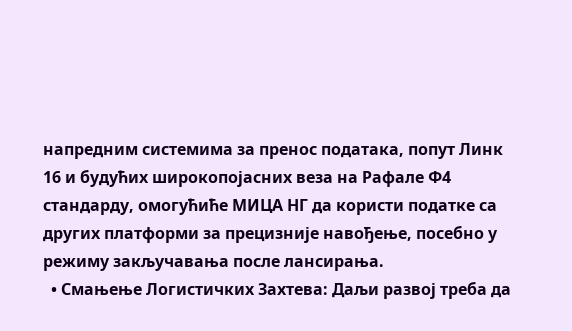напредним системима за пренос података, попут Линк 16 и будућих широкопојасних веза на Рафале Ф4 стандарду, омогућиће МИЦА НГ да користи податке са других платформи за прецизније навођење, посебно у режиму закључавања после лансирања.
  • Смањење Логистичких Захтева: Даљи развој треба да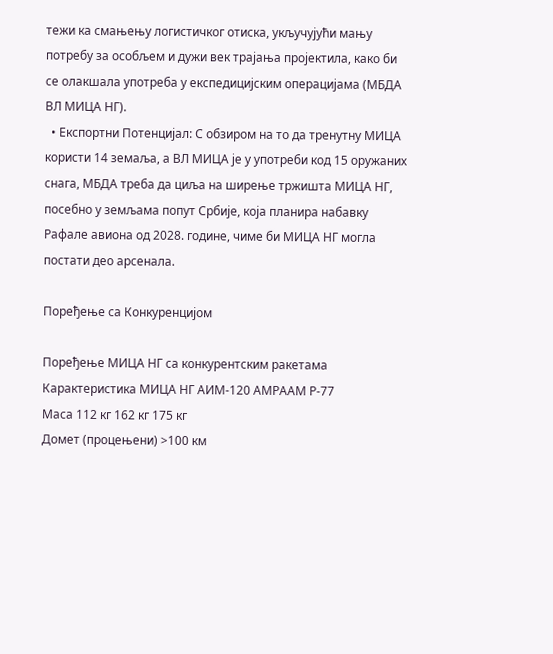тежи ка смањењу логистичког отиска, укључујући мању потребу за особљем и дужи век трајања пројектила, како би се олакшала употреба у експедицијским операцијама (МБДА ВЛ МИЦА НГ).
  • Експортни Потенцијал: С обзиром на то да тренутну МИЦА користи 14 земаља, а ВЛ МИЦА је у употреби код 15 оружаних снага, МБДА треба да циља на ширење тржишта МИЦА НГ, посебно у земљама попут Србије, која планира набавку Рафале авиона од 2028. године, чиме би МИЦА НГ могла постати део арсенала.

Поређење са Конкуренцијом

Поређење МИЦА НГ са конкурентским ракетама
Карактеристика МИЦА НГ АИМ-120 АМРААМ Р-77
Маса 112 кг 162 кг 175 кг
Домет (процењени) >100 км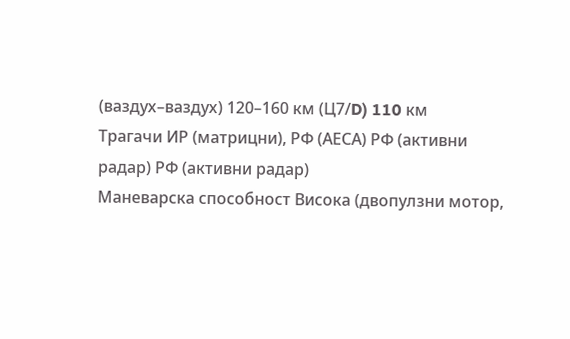(ваздух–ваздух) 120–160 км (Ц7/D) 110 км
Трагачи ИР (матрицни), РФ (АЕСА) РФ (активни радар) РФ (активни радар)
Маневарска способност Висока (двопулзни мотор,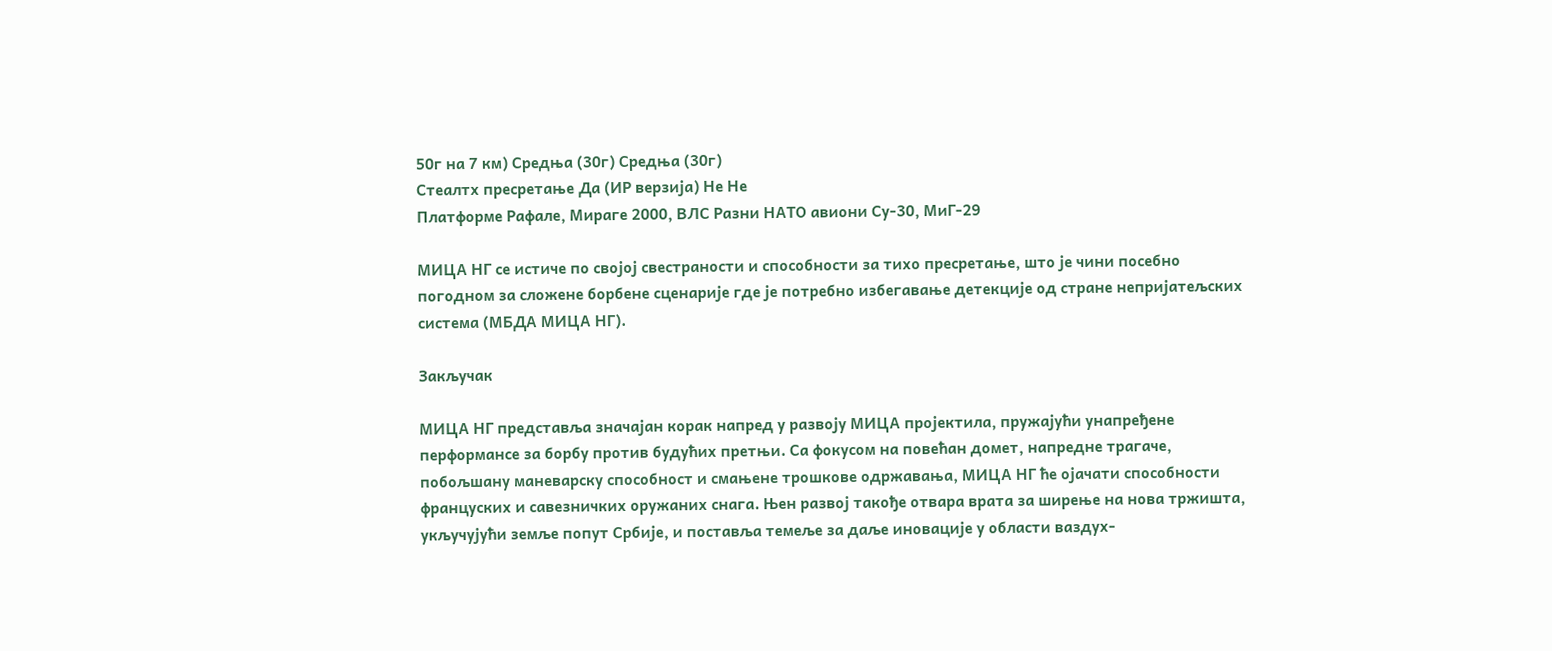50г на 7 км) Средња (30г) Средња (30г)
Стеалтх пресретање Да (ИР верзија) Не Не
Платформе Рафале, Мираге 2000, ВЛС Разни НАТО авиони Су-30, МиГ-29

МИЦА НГ се истиче по својој свестраности и способности за тихо пресретање, што је чини посебно погодном за сложене борбене сценарије где је потребно избегавање детекције од стране непријатељских система (МБДА МИЦА НГ).

Закључак

МИЦА НГ представља значајан корак напред у развоју МИЦА пројектила, пружајући унапређене перформансе за борбу против будућих претњи. Са фокусом на повећан домет, напредне трагаче, побољшану маневарску способност и смањене трошкове одржавања, МИЦА НГ ће ојачати способности француских и савезничких оружаних снага. Њен развој такође отвара врата за ширење на нова тржишта, укључујући земље попут Србије, и поставља темеље за даље иновације у области ваздух-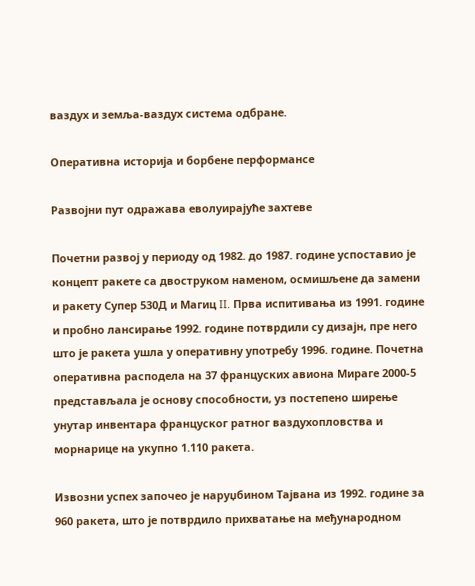ваздух и земља-ваздух система одбране.

Оперативна историја и борбене перформансе

Развојни пут одражава еволуирајуће захтеве

Почетни развој у периоду од 1982. до 1987. године успоставио је концепт ракете са двоструком наменом, осмишљене да замени и ракету Супер 530Д и Магиц II. Прва испитивања из 1991. године и пробно лансирање 1992. године потврдили су дизајн, пре него што је ракета ушла у оперативну употребу 1996. године. Почетна оперативна расподела на 37 француских авиона Мираге 2000-5 представљала је основу способности, уз постепено ширење унутар инвентара француског ратног ваздухопловства и морнарице на укупно 1.110 ракета.

Извозни успех започео је наруџбином Тајвана из 1992. године за 960 ракета, што је потврдило прихватање на међународном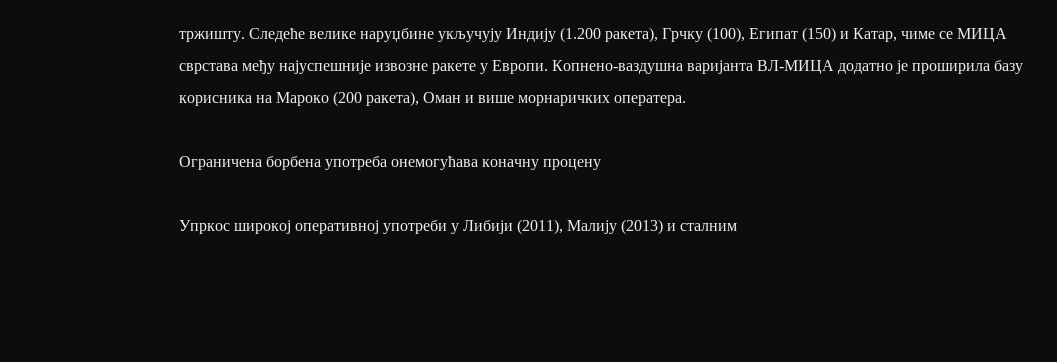тржишту. Следеће велике наруџбине укључују Индију (1.200 ракета), Грчку (100), Египат (150) и Катар, чиме се МИЦА сврстава међу најуспешније извозне ракете у Европи. Копнено-ваздушна варијанта ВЛ-МИЦА додатно је проширила базу корисника на Мароко (200 ракета), Оман и више морнаричких оператера.

Ограничена борбена употреба онемогућава коначну процену

Упркос широкој оперативној употреби у Либији (2011), Малију (2013) и сталним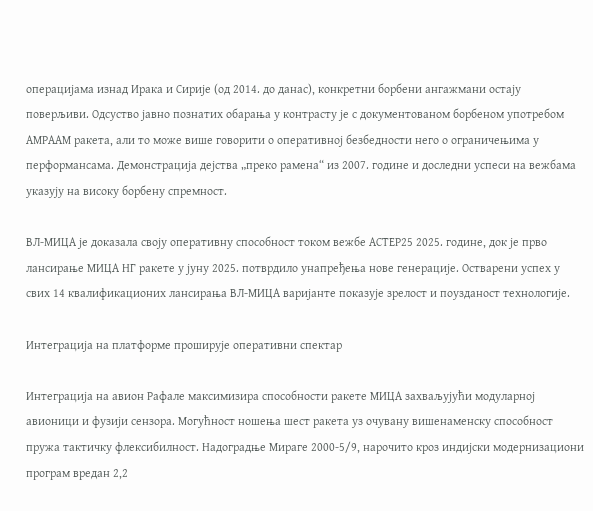операцијама изнад Ирака и Сирије (од 2014. до данас), конкретни борбени ангажмани остају поверљиви. Одсуство јавно познатих обарања у контрасту је с документованом борбеном употребом АМРААМ ракета, али то може више говорити о оперативној безбедности него о ограничењима у перформансама. Демонстрација дејства „преко рамена“ из 2007. године и доследни успеси на вежбама указују на високу борбену спремност.

ВЛ-МИЦА је доказала своју оперативну способност током вежбе АСТЕР25 2025. године, док је прво лансирање МИЦА НГ ракете у јуну 2025. потврдило унапређења нове генерације. Остварени успех у свих 14 квалификационих лансирања ВЛ-МИЦА варијанте показује зрелост и поузданост технологије.

Интеграција на платформе проширује оперативни спектар

Интеграција на авион Рафале максимизира способности ракете МИЦА захваљујући модуларној авионици и фузији сензора. Могућност ношења шест ракета уз очувану вишенаменску способност пружа тактичку флексибилност. Надоградње Мираге 2000-5/9, нарочито кроз индијски модернизациони програм вредан 2,2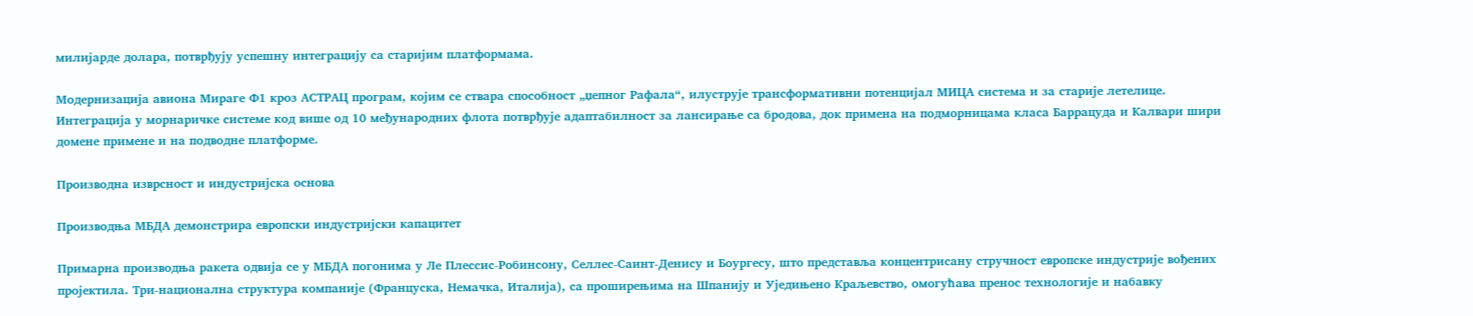милијарде долара, потврђују успешну интеграцију са старијим платформама.

Модернизација авиона Мираге Ф1 кроз АСТРАЦ програм, којим се ствара способност „џепног Рафала“, илуструје трансформативни потенцијал МИЦА система и за старије летелице. Интеграција у морнаричке системе код више од 10 међународних флота потврђује адаптабилност за лансирање са бродова, док примена на подморницама класа Баррацуда и Калвари шири домене примене и на подводне платформе.

Производна изврсност и индустријска основа

Производња МБДА демонстрира европски индустријски капацитет

Примарна производња ракета одвија се у МБДА погонима у Ле Плессис-Робинсону, Селлес-Саинт-Денису и Боургесу, што представља концентрисану стручност европске индустрије вођених пројектила. Три-национална структура компаније (Француска, Немачка, Италија), са проширењима на Шпанију и Уједињено Краљевство, омогућава пренос технологије и набавку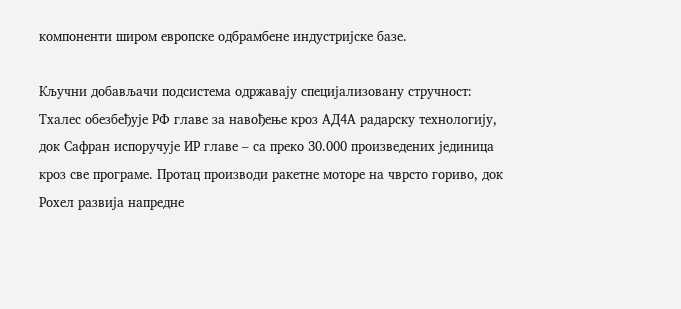компоненти широм европске одбрамбене индустријске базе.

Кључни добављачи подсистема одржавају специјализовану стручност: Тхалес обезбеђује РФ главе за навођење кроз АД4А радарску технологију, док Сафран испоручује ИР главе – са преко 30.000 произведених јединица кроз све програме. Протац производи ракетне моторе на чврсто гориво, док Роxел развија напредне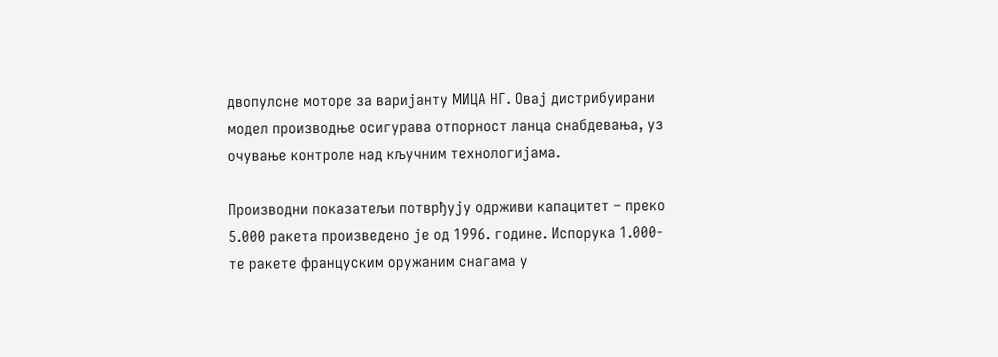двопулсне моторе за варијанту МИЦА НГ. Овај дистрибуирани модел производње осигурава отпорност ланца снабдевања, уз очување контроле над кључним технологијама.

Производни показатељи потврђују одрживи капацитет – преко 5.000 ракета произведено је од 1996. године. Испорука 1.000-те ракете француским оружаним снагама у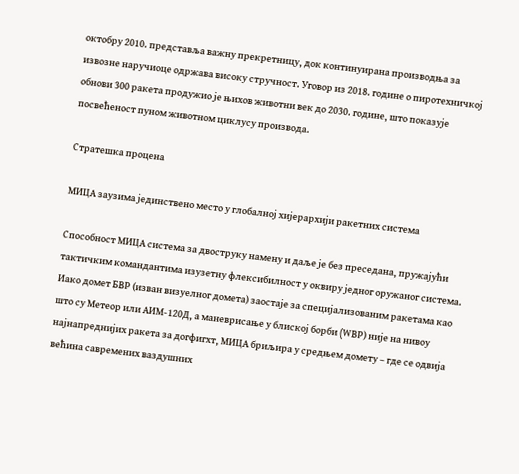октобру 2010. представља важну прекретницу, док континуирана производња за извозне наручиоце одржава високу стручност. Уговор из 2018. године о пиротехничкој обнови 300 ракета продужио је њихов животни век до 2030. године, што показује посвећеност пуном животном циклусу производа.

Стратешка процена

МИЦА заузима јединствено место у глобалној хијерархији ракетних система

Способност МИЦА система за двоструку намену и даље је без преседана, пружајући тактичким командантима изузетну флексибилност у оквиру једног оружаног система. Иако домет БВР (изван визуелног домета) заостаје за специјализованим ракетама као што су Метеор или АИМ-120Д, а маневрисање у блиској борби (WВР) није на нивоу најнапреднијих ракета за догфигхт, МИЦА бриљира у средњем домету – где се одвија већина савремених ваздушних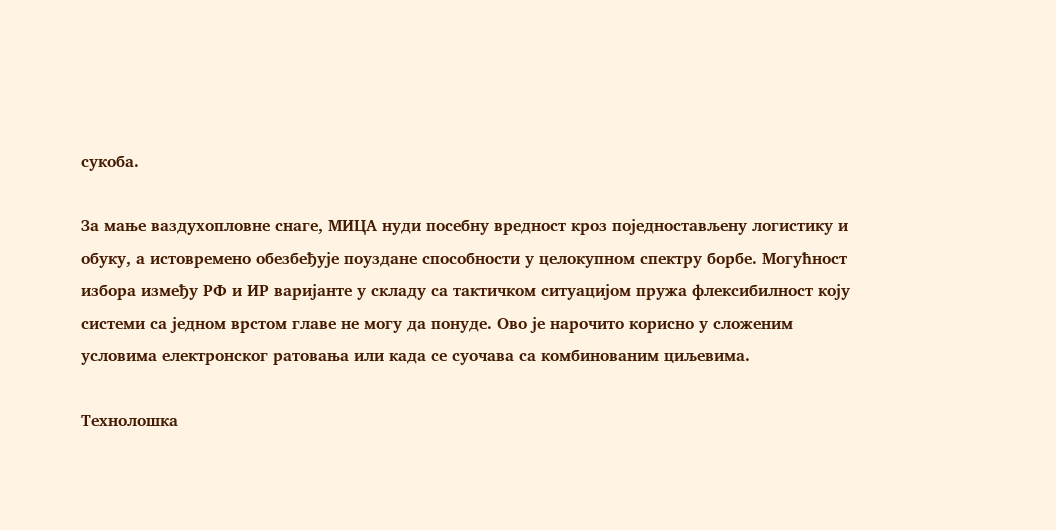сукоба.

За мање ваздухопловне снаге, МИЦА нуди посебну вредност кроз поједностављену логистику и обуку, а истовремено обезбеђује поуздане способности у целокупном спектру борбе. Могућност избора између РФ и ИР варијанте у складу са тактичком ситуацијом пружа флексибилност коју системи са једном врстом главе не могу да понуде. Ово је нарочито корисно у сложеним условима електронског ратовања или када се суочава са комбинованим циљевима.

Технолошка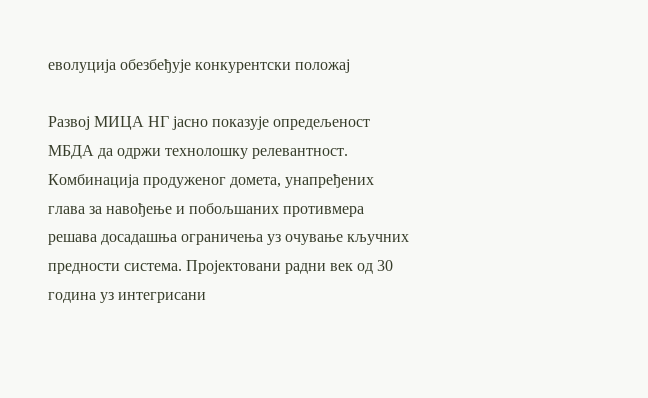еволуција обезбеђује конкурентски положај

Развој МИЦА НГ јасно показује опредељеност МБДА да одржи технолошку релевантност. Комбинација продуженог домета, унапређених глава за навођење и побољшаних противмера решава досадашња ограничења уз очување кључних предности система. Пројектовани радни век од 30 година уз интегрисани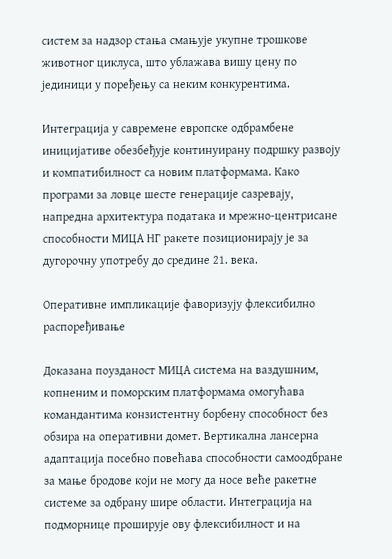систем за надзор стања смањује укупне трошкове животног циклуса, што ублажава вишу цену по јединици у поређењу са неким конкурентима.

Интеграција у савремене европске одбрамбене иницијативе обезбеђује континуирану подршку развоју и компатибилност са новим платформама. Како програми за ловце шесте генерације сазревају, напредна архитектура података и мрежно-центрисане способности МИЦА НГ ракете позиционирају је за дугорочну употребу до средине 21. века.

Оперативне импликације фаворизују флексибилно распоређивање

Доказана поузданост МИЦА система на ваздушним, копненим и поморским платформама омогућава командантима конзистентну борбену способност без обзира на оперативни домет. Вертикална лансерна адаптација посебно повећава способности самоодбране за мање бродове који не могу да носе веће ракетне системе за одбрану шире области. Интеграција на подморнице проширује ову флексибилност и на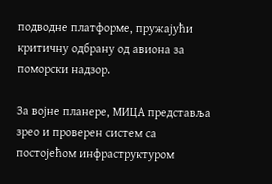подводне платформе, пружајући критичну одбрану од авиона за поморски надзор.

За војне планере, МИЦА представља зрео и проверен систем са постојећом инфраструктуром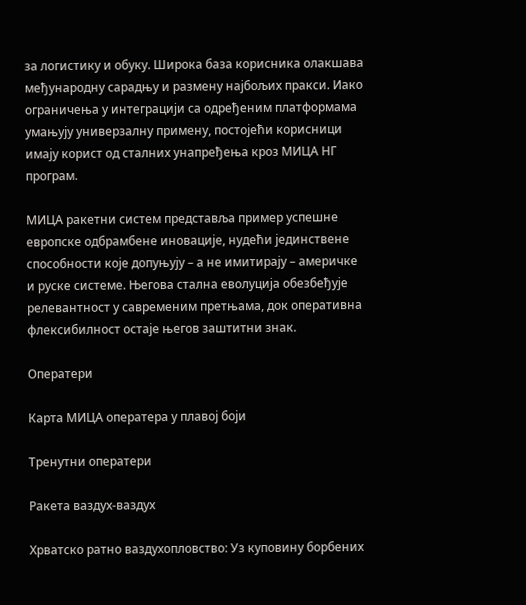за логистику и обуку. Широка база корисника олакшава међународну сарадњу и размену најбољих пракси. Иако ограничења у интеграцији са одређеним платформама умањују универзалну примену, постојећи корисници имају корист од сталних унапређења кроз МИЦА НГ програм.

МИЦА ракетни систем представља пример успешне европске одбрамбене иновације, нудећи јединствене способности које допуњују – а не имитирају – америчке и руске системе. Његова стална еволуција обезбеђује релевантност у савременим претњама, док оперативна флексибилност остаје његов заштитни знак.

Оператери

Карта МИЦА оператера у плавој боји

Тренутни оператери

Ракета ваздух-ваздух

Хрватско ратно ваздухопловство: Уз куповину борбених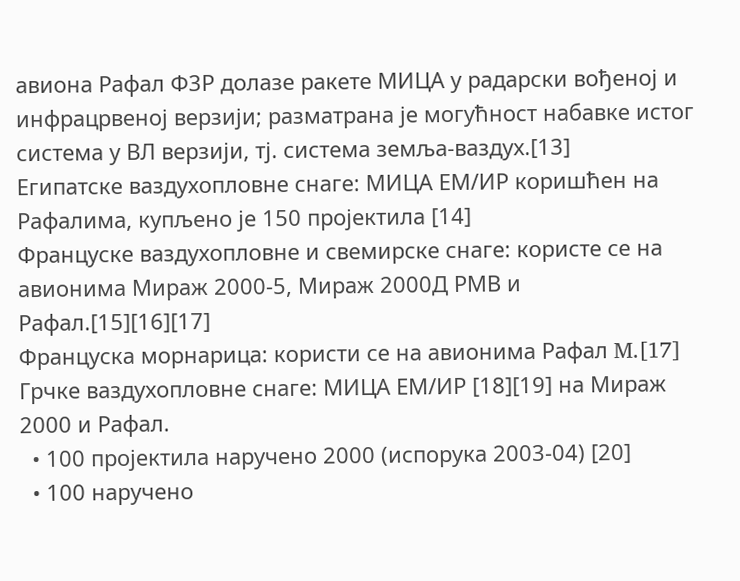авиона Рафал Ф3Р долазе ракете МИЦА у радарски вођеној и инфрацрвеној верзији; разматрана је могућност набавке истог система у ВЛ верзији, тј. система земља-ваздух.[13]
Египатске ваздухопловне снаге: МИЦА ЕМ/ИР коришћен на Рафалима, купљено је 150 пројектила [14]
Француске ваздухопловне и свемирске снаге: користе се на авионима Мираж 2000-5, Мираж 2000Д РМВ и Рафал.[15][16][17]
Француска морнарица: користи се на авионима Рафал M.[17]
Грчке ваздухопловне снаге: МИЦА ЕМ/ИР [18][19] на Мираж 2000 и Рафал.
  • 100 пројектила наручено 2000 (испорука 2003-04) [20]
  • 100 наручено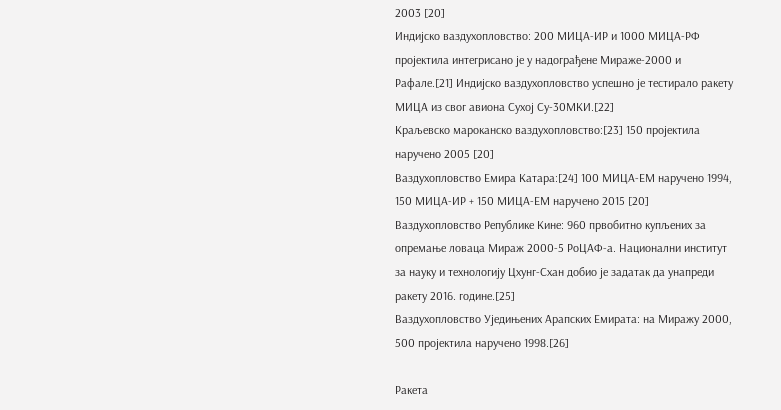2003 [20]
Индијско ваздухопловство: 200 МИЦА-ИР и 1000 МИЦА-РФ пројектила интегрисано је у надограђене Мираже-2000 и Рафале.[21] Индијско ваздухопловство успешно је тестирало ракету МИЦА из свог авиона Сухој Су-30МКИ.[22]
Краљевско мароканско ваздухопловство:[23] 150 пројектила наручено 2005 [20]
Ваздухопловство Емира Катара:[24] 100 МИЦА-ЕМ наручено 1994, 150 МИЦА-ИР + 150 МИЦА-ЕМ наручено 2015 [20]
Ваздухопловство Републике Кине: 960 првобитно купљених за опремање ловаца Мираж 2000-5 РоЦАФ-а. Национални институт за науку и технологију Цхунг-Схан добио је задатак да унапреди ракету 2016. године.[25]
Ваздухопловство Уједињених Арапских Емирата: на Миражу 2000, 500 пројектила наручено 1998.[26]

Ракета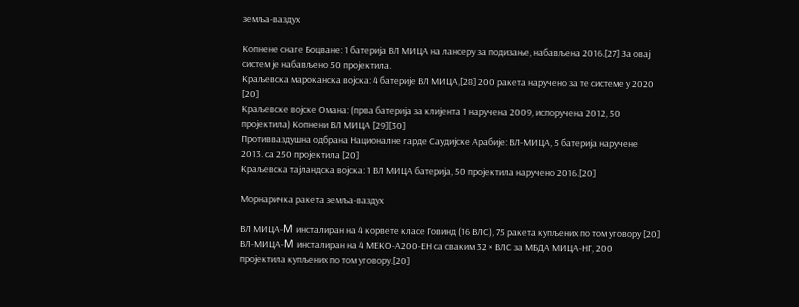земља-ваздух

Копнене снаге Боцване: 1 батерија ВЛ МИЦА на лансеру за подизање, набављена 2016.[27] За овај систем је набављено 50 пројектила.
Краљевска мароканска војска: 4 батерије ВЛ МИЦА,[28] 200 ракета наручено за те системе у 2020 [20]
Краљевске војске Омана: (прва батерија за клијента 1 наручена 2009, испоручена 2012, 50 пројектила) Копнени ВЛ МИЦА [29][30]
Противваздушна одбрана Националне гарде Саудијске Арабије: ВЛ-МИЦА, 5 батерија наручене 2013. са 250 пројектила [20]
Краљевска тајландска војска: 1 ВЛ МИЦА батерија, 50 пројектила наручено 2016.[20]

Морнаричка ракета земља-ваздух

ВЛ МИЦА-M инсталиран на 4 корвете класе Говинд (16 ВЛС), 75 ракета купљених по том уговору [20]
ВЛ-МИЦА-M инсталиран на 4 МЕКО-А200-ЕН са сваким 32 × ВЛС за МБДА МИЦА-НГ, 200 пројектила купљених по том уговору.[20]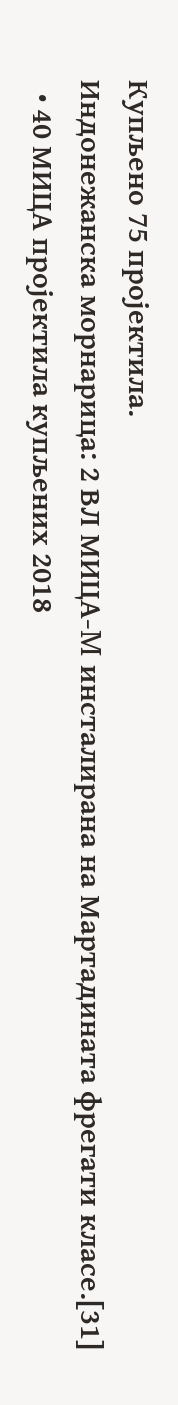Купљено 75 пројектила.
Индонежанска морнарица: 2 ВЛ МИЦА-M инсталирана на Мартадината фрегати класе.[31]
  • 40 МИЦА пројектила купљених 2018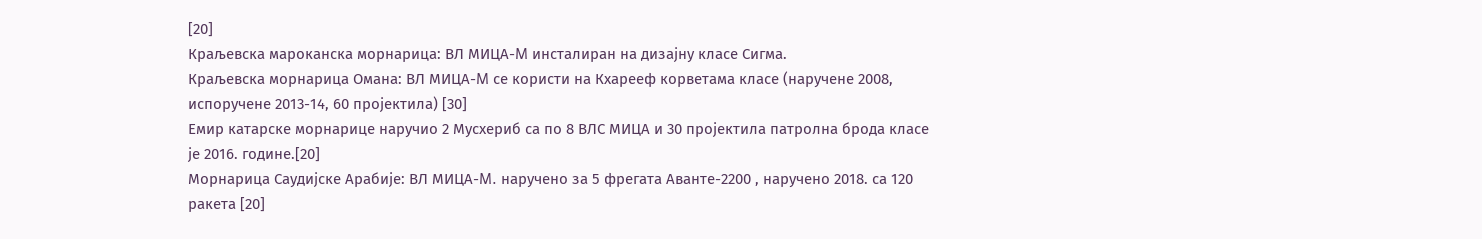[20]
Краљевска мароканска морнарица: ВЛ МИЦА-M инсталиран на дизајну класе Сигма.
Краљевска морнарица Омана: ВЛ МИЦА-M се користи на Кхарееф корветама класе (наручене 2008, испоручене 2013-14, 60 пројектила) [30]
Емир катарске морнарице наручио 2 Мусхериб са по 8 ВЛС МИЦА и 30 пројектила патролна брода класе је 2016. године.[20]
Морнарица Саудијске Арабије: ВЛ МИЦА-M. наручено за 5 фрегата Аванте-2200 , наручено 2018. са 120 ракета [20]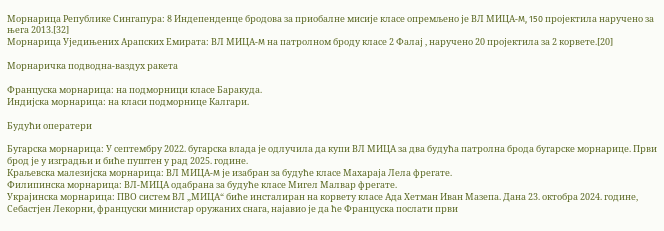Морнарица Републике Сингапура: 8 Индепенденце бродова за приобалне мисије класе опремљено је ВЛ МИЦА-M, 150 пројектила наручено за њега 2013.[32]
Морнарица Уједињених Арапских Емирата: ВЛ МИЦА-M на патролном броду класе 2 Фалај , наручено 20 пројектила за 2 корвете.[20]

Морнаричка подводна-ваздух ракета

Француска морнарица: на подморници класе Баракуда.
Индијска морнарица: на класи подморнице Калгари.

Будући оператери

Бугарска морнарица: У септембру 2022. бугарска влада је одлучила да купи ВЛ МИЦА за два будућа патролна брода бугарске морнарице. Први брод је у изградњи и биће пуштен у рад 2025. године.
Краљевска малезијска морнарица: ВЛ МИЦА-M је изабран за будуће класе Махараја Лела фрегате.
Филипинска морнарица: ВЛ-МИЦА одабрана за будуће класе Мигел Малвар фрегате.
Украјинска морнарица: ПВО систем ВЛ „МИЦА“ биће инсталиран на корвету класе Ада Хетман Иван Мазепа. Дана 23. октобра 2024. године, Себастјен Лекорни, француски министар оружаних снага, најавио је да ће Француска послати први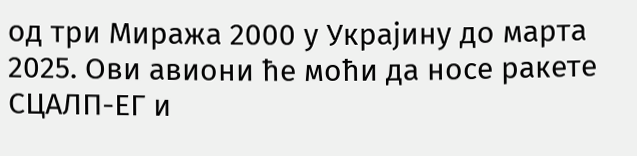од три Миража 2000 у Украјину до марта 2025. Ови авиони ће моћи да носе ракете СЦАЛП-ЕГ и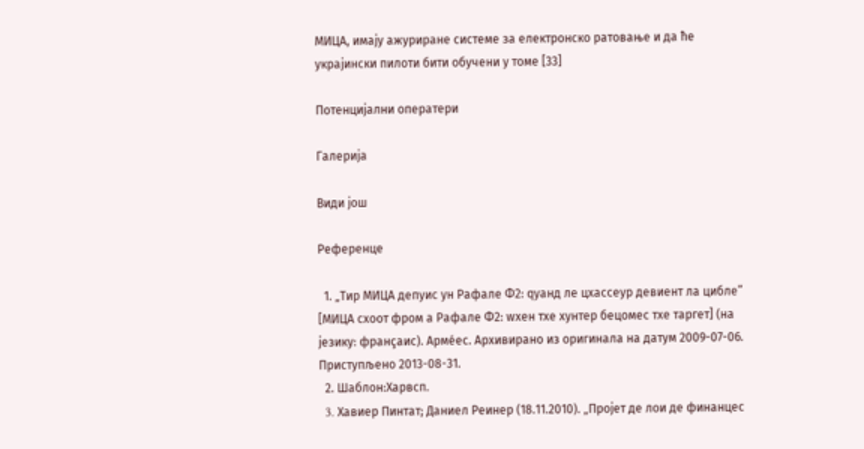МИЦА, имају ажуриране системе за електронско ратовање и да ће украјински пилоти бити обучени у томе [33]

Потенцијални оператери

Галерија

Види још

Референце

  1. „Тир МИЦА депуис ун Рафале Ф2: qуанд ле цхассеур девиент ла цибле” [МИЦА схоот фром а Рафале Ф2: wхен тхе хунтер бецомес тхе таргет] (на језику: франçаис). Армéес. Архивирано из оригинала на датум 2009-07-06. Приступљено 2013-08-31.
  2. Шаблон:Харвсп.
  3. Xавиер Пинтат; Даниел Реинер (18.11.2010). „Пројет де лои де финанцес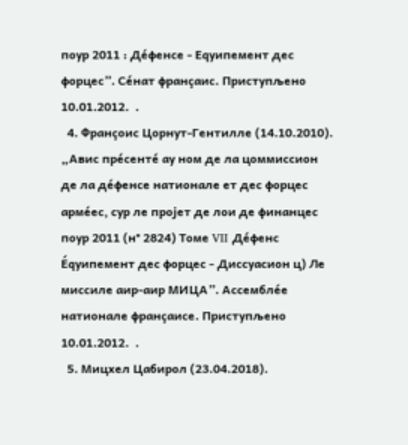поур 2011 : Дéфенсе - Еqуипемент дес форцес”. Сéнат франçаис. Приступљено 10.01.2012.  .
  4. Франçоис Цорнут-Гентилле (14.10.2010). „Авис прéсентé ау ном де ла цоммиссион де ла дéфенсе натионале ет дес форцес армéес, сур ле пројет де лои де финанцес поур 2011 (н° 2824) Томе VII Дéфенс Éqуипемент дес форцес - Диссуасион ц) Ле миссиле аир-аир МИЦА”. Ассемблéе натионале франçаисе. Приступљено 10.01.2012.  .
  5. Мицхел Цабирол (23.04.2018).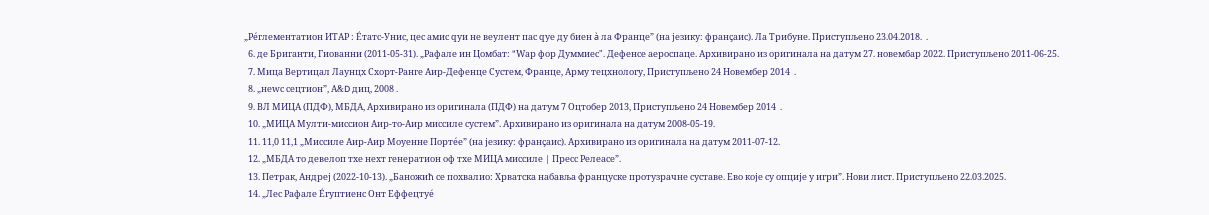„Рéглементатион ИТАР : Éтатс-Унис, цес амис qуи не веулент пас qуе ду биен à ла Франце” (на језику: франçаис). Ла Трибуне. Приступљено 23.04.2018.  .
  6. де Бриганти, Гиованни (2011-05-31). „Рафале ин Цомбат: "Wар фор Думмиес". Дефенсе аероспаце. Архивирано из оригинала на датум 27. новембар 2022. Приступљено 2011-06-25.
  7. Мица Вертицал Лаунцх Схорт-Ранге Аир-Дефенце Сyстем, Франце, Армy тецхнологy, Приступљено 24 Новембер 2014  .
  8. „неwс сецтион”, А&D диц, 2008 .
  9. ВЛ МИЦА (ПДФ), МБДА, Архивирано из оригинала (ПДФ) на датум 7 Оцтобер 2013, Приступљено 24 Новембер 2014  .
  10. „МИЦА Мулти-миссион Аир-то-Аир миссиле сyстем”. Архивирано из оригинала на датум 2008-05-19.
  11. 11,0 11,1 „Миссиле Аир-Аир Моyенне Портéе” (на језику: франçаис). Архивирано из оригинала на датум 2011-07-12.
  12. „МБДА то девелоп тхе неxт генератион оф тхе МИЦА миссиле | Пресс Релеасе”.
  13. Петрак, Андреј (2022-10-13). „Баножић се похвалио: Хрватска набавља француске протузрачне суставе. Ево које су опције у игри”. Нови лист. Приступљено 22.03.2025.
  14. „Лес Рафале Éгyптиенс Онт Еффецтуé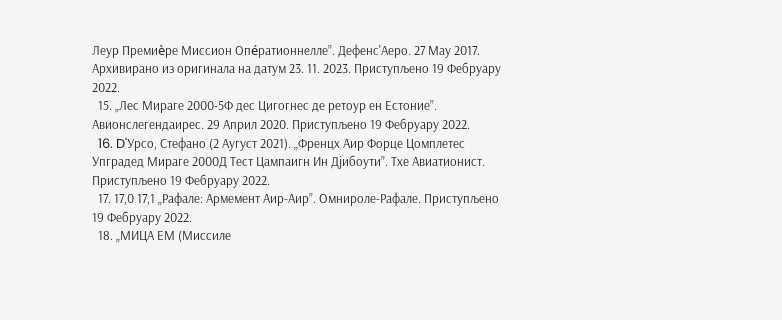Леур Премиèре Миссион Опéратионнелле”. Дефенс'Аеро. 27 Маy 2017. Архивирано из оригинала на датум 23. 11. 2023. Приступљено 19 Фебруарy 2022.
  15. „Лес Мираге 2000-5Ф дес Цигогнес де ретоур ен Естоние”. Авионслегендаирес. 29 Април 2020. Приступљено 19 Фебруарy 2022.
  16. D'Урсо, Стефано (2 Аугуст 2021). „Френцх Аир Форце Цомплетес Упградед Мираге 2000Д Тест Цампаигн Ин Дјибоути”. Тхе Авиатионист. Приступљено 19 Фебруарy 2022.
  17. 17,0 17,1 „Рафале: Армемент Аир-Аир”. Омнироле-Рафале. Приступљено 19 Фебруарy 2022.
  18. „МИЦА ЕМ (Миссиле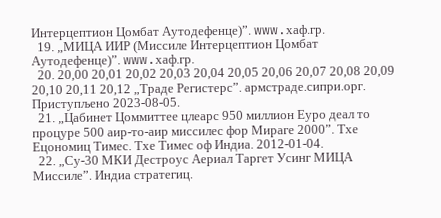Интерцептион Цомбат Аутодефенце)”. www.хаф.гр.
  19. „МИЦА ИИР (Миссиле Интерцептион Цомбат Аутодефенце)”. www.хаф.гр.
  20. 20,00 20,01 20,02 20,03 20,04 20,05 20,06 20,07 20,08 20,09 20,10 20,11 20,12 „Траде Регистерс”. армстраде.сипри.орг. Приступљено 2023-08-05.
  21. „Цабинет Цоммиттее цлеарс 950 миллион Еуро деал то процуре 500 аир-то-аир миссилес фор Мираге 2000”. Тхе Ецономиц Тимес. Тхе Тимес оф Индиа. 2012-01-04.
  22. „Су-30 МКИ Дестроyс Аериал Таргет Усинг МИЦА Миссиле”. Индиа стратегиц.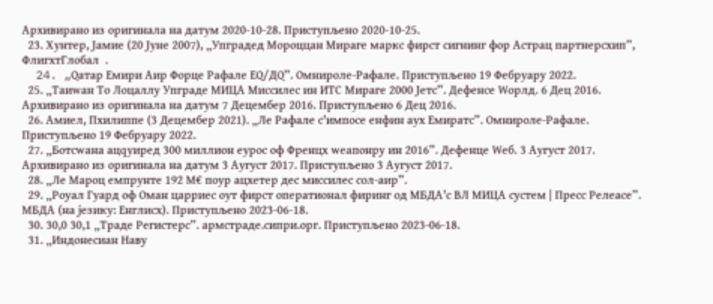Архивирано из оригинала на датум 2020-10-28. Приступљено 2020-10-25.
  23. Хунтер, Јамие (20 Јуне 2007), „Упградед Мороццан Мираге маркс фирст сигнинг фор Астрац партнерсхип”, ФлигхтГлобал  .
  24. „Qатар Емири Аир Форце Рафале ЕQ/ДQ”. Омнироле-Рафале. Приступљено 19 Фебруарy 2022.
  25. „Таиwан То Лоцаллy Упграде МИЦА Миссилес ин ИТС Мираге 2000 Јетс”. Дефенсе Wорлд. 6 Дец 2016. Архивирано из оригинала на датум 7 Децембер 2016. Приступљено 6 Дец 2016.
  26. Амиел, Пхилиппе (3 Децембер 2021). „Ле Рафале с'импосе енфин ауx Емиратс”. Омнироле-Рафале. Приступљено 19 Фебруарy 2022.
  27. „Ботсwана ацqуиред 300 миллион еурос оф Френцх wеапонрy ин 2016”. Дефенце Wеб. 3 Аугуст 2017. Архивирано из оригинала на датум 3 Аугуст 2017. Приступљено 3 Аугуст 2017.
  28. „Ле Мароц емпрунте 192 М€ поур ацхетер дес миссилес сол-аир”.
  29. „Роyал Гуард оф Оман царриес оут фирст оператионал фиринг од МБДА'с ВЛ МИЦА сyстем | Пресс Релеасе”. МБДА (на језику: Енглисх). Приступљено 2023-06-18.
  30. 30,0 30,1 „Траде Регистерс”. армстраде.сипри.орг. Приступљено 2023-06-18.
  31. „Индонесиан Навy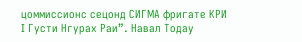цоммиссионс сецонд СИГМА фригате КРИ I Густи Нгурах Раи”. Навал Тодаy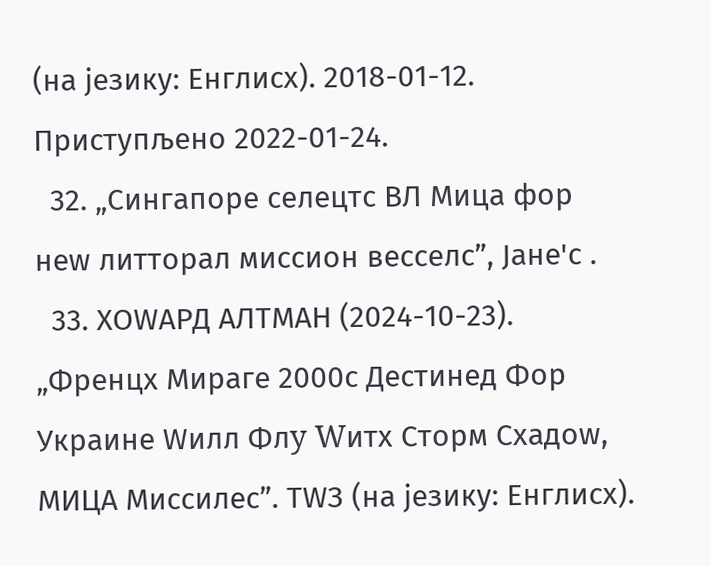(на језику: Енглисх). 2018-01-12. Приступљено 2022-01-24.
  32. „Сингапоре селецтс ВЛ Мица фор неw литторал миссион весселс”, Јане'с .
  33. ХОWАРД АЛТМАН (2024-10-23). „Френцх Мираге 2000с Дестинед Фор Украине Wилл Флy Wитх Сторм Схадоw, МИЦА Миссилес”. ТWЗ (на језику: Енглисх).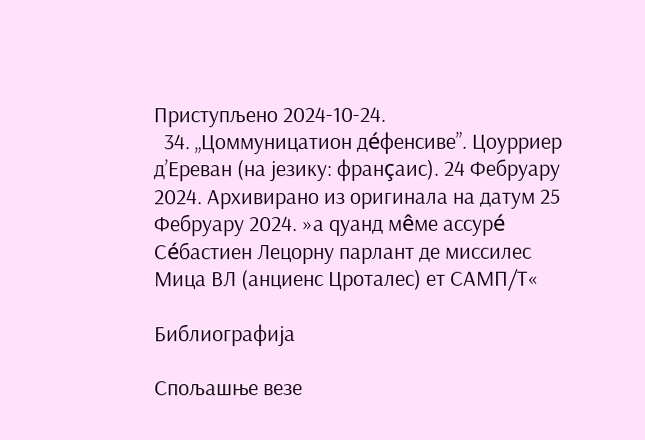Приступљено 2024-10-24.
  34. „Цоммуницатион дéфенсиве”. Цоурриер д’Ереван (на језику: франçаис). 24 Фебруарy 2024. Архивирано из оригинала на датум 25 Фебруарy 2024. »а qуанд мêме ассурé Сéбастиен Лецорну парлант де миссилес Мица ВЛ (анциенс Цроталес) ет САМП/Т«

Библиографија

Спољашње везе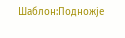Шаблон:Подножје